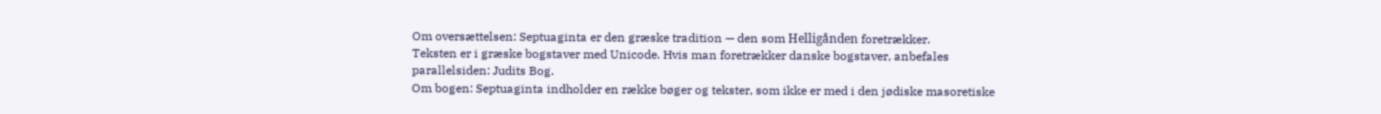Om oversættelsen: Septuaginta er den græske tradition — den som Helligånden foretrækker.
Teksten er i græske bogstaver med Unicode. Hvis man foretrækker danske bogstaver, anbefales parallelsiden: Judits Bog.
Om bogen: Septuaginta indholder en række bøger og tekster, som ikke er med i den jødiske masoretiske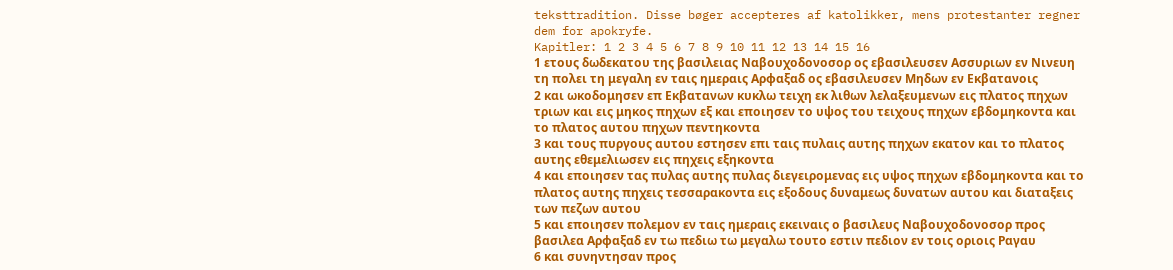teksttradition. Disse bøger accepteres af katolikker, mens protestanter regner dem for apokryfe.
Kapitler: 1 2 3 4 5 6 7 8 9 10 11 12 13 14 15 16
1 ετους δωδεκατου της βασιλειας Ναβουχοδονοσορ ος εβασιλευσεν Ασσυριων εν Νινευη τη πολει τη μεγαλη εν ταις ημεραις Αρφαξαδ ος εβασιλευσεν Μηδων εν Εκβατανοις
2 και ωκοδομησεν επ Εκβατανων κυκλω τειχη εκ λιθων λελαξευμενων εις πλατος πηχων τριων και εις μηκος πηχων εξ και εποιησεν το υψος του τειχους πηχων εβδομηκοντα και το πλατος αυτου πηχων πεντηκοντα
3 και τους πυργους αυτου εστησεν επι ταις πυλαις αυτης πηχων εκατον και το πλατος αυτης εθεμελιωσεν εις πηχεις εξηκοντα
4 και εποιησεν τας πυλας αυτης πυλας διεγειρομενας εις υψος πηχων εβδομηκοντα και το πλατος αυτης πηχεις τεσσαρακοντα εις εξοδους δυναμεως δυνατων αυτου και διαταξεις των πεζων αυτου
5 και εποιησεν πολεμον εν ταις ημεραις εκειναις ο βασιλευς Ναβουχοδονοσορ προς βασιλεα Αρφαξαδ εν τω πεδιω τω μεγαλω τουτο εστιν πεδιον εν τοις οριοις Ραγαυ
6 και συνηντησαν προς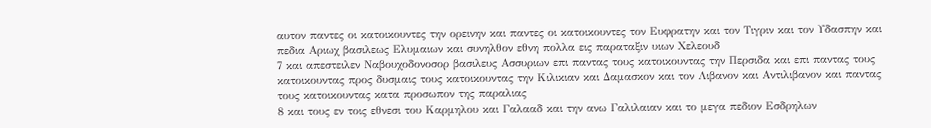αυτον παντες οι κατοικουντες την ορεινην και παντες οι κατοικουντες τον Ευφρατην και τον Τιγριν και τον Υδασπην και πεδια Αριωχ βασιλεως Ελυμαιων και συνηλθον εθνη πολλα εις παραταξιν υιων Χελεουδ
7 και απεστειλεν Ναβουχοδονοσορ βασιλευς Ασσυριων επι παντας τους κατοικουντας την Περσιδα και επι παντας τους κατοικουντας προς δυσμαις τους κατοικουντας την Κιλικιαν και Δαμασκον και τον Λιβανον και Αντιλιβανον και παντας τους κατοικουντας κατα προσωπον της παραλιας
8 και τους εν τοις εθνεσι του Καρμηλου και Γαλααδ και την ανω Γαλιλαιαν και το μεγα πεδιον Εσδρηλων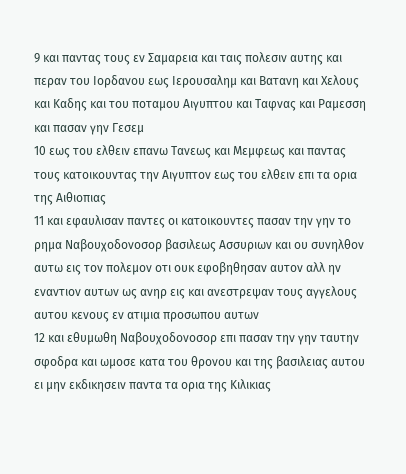9 και παντας τους εν Σαμαρεια και ταις πολεσιν αυτης και περαν του Ιορδανου εως Ιερουσαλημ και Βατανη και Χελους και Καδης και του ποταμου Αιγυπτου και Ταφνας και Ραμεσση και πασαν γην Γεσεμ
10 εως του ελθειν επανω Τανεως και Μεμφεως και παντας τους κατοικουντας την Αιγυπτον εως του ελθειν επι τα ορια της Αιθιοπιας
11 και εφαυλισαν παντες οι κατοικουντες πασαν την γην το ρημα Ναβουχοδονοσορ βασιλεως Ασσυριων και ου συνηλθον αυτω εις τον πολεμον οτι ουκ εφοβηθησαν αυτον αλλ ην εναντιον αυτων ως ανηρ εις και ανεστρεψαν τους αγγελους αυτου κενους εν ατιμια προσωπου αυτων
12 και εθυμωθη Ναβουχοδονοσορ επι πασαν την γην ταυτην σφοδρα και ωμοσε κατα του θρονου και της βασιλειας αυτου ει μην εκδικησειν παντα τα ορια της Κιλικιας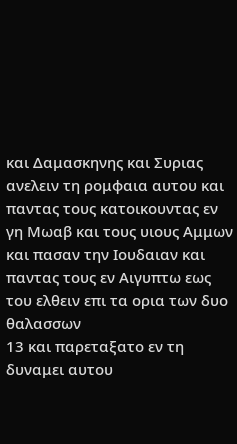και Δαμασκηνης και Συριας ανελειν τη ρομφαια αυτου και παντας τους κατοικουντας εν γη Μωαβ και τους υιους Αμμων και πασαν την Ιουδαιαν και παντας τους εν Αιγυπτω εως του ελθειν επι τα ορια των δυο θαλασσων
13 και παρεταξατο εν τη δυναμει αυτου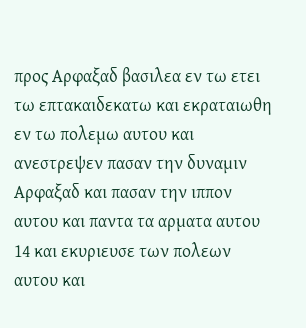προς Αρφαξαδ βασιλεα εν τω ετει τω επτακαιδεκατω και εκραταιωθη εν τω πολεμω αυτου και ανεστρεψεν πασαν την δυναμιν Αρφαξαδ και πασαν την ιππον αυτου και παντα τα αρματα αυτου
14 και εκυριευσε των πολεων αυτου και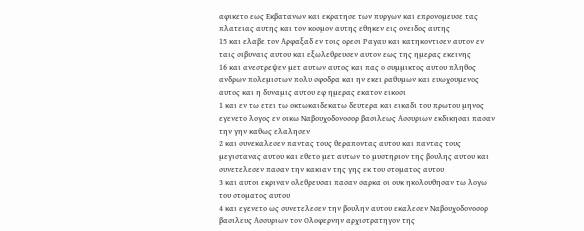αφικετο εως Εκβατανων και εκρατησε των πυργων και επρονομευσε τας πλατειας αυτης και τον κοσμον αυτης εθηκεν εις ονειδος αυτης
15 και ελαβε τον Αρφαξαδ εν τοις ορεσι Ραγαυ και κατηκοντισεν αυτον εν ταις σιβυναις αυτου και εξωλεθρευσεν αυτον εως της ημερας εκεινης
16 και ανεστρεψεν μετ αυτων αυτος και πας ο συμμικτος αυτου πληθος ανδρων πολεμιστων πολυ σφοδρα και ην εκει ραθυμων και ευωχουμενος αυτος και η δυναμις αυτου εφ ημερας εκατον εικοσι
1 και εν τω ετει τω οκτωκαιδεκατω δευτερα και εικαδι του πρωτου μηνος εγενετο λογος εν οικω Ναβουχοδονοσορ βασιλεως Ασσυριων εκδικησαι πασαν την γην καθως ελαλησεν
2 και συνεκαλεσεν παντας τους θεραποντας αυτου και παντας τους μεγιστανας αυτου και εθετο μετ αυτων το μυστηριον της βουλης αυτου και συνετελεσεν πασαν την κακιαν της γης εκ του στοματος αυτου
3 και αυτοι εκριναν ολεθρευσαι πασαν σαρκα οι ουκ ηκολουθησαν τω λογω του στοματος αυτου
4 και εγενετο ως συνετελεσεν την βουλην αυτου εκαλεσεν Ναβουχοδονοσορ βασιλευς Ασσυριων τον Ολοφερνην αρχιστρατηγον της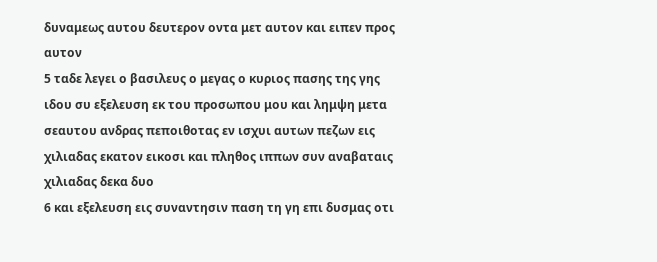δυναμεως αυτου δευτερον οντα μετ αυτον και ειπεν προς αυτον
5 ταδε λεγει ο βασιλευς ο μεγας ο κυριος πασης της γης ιδου συ εξελευση εκ του προσωπου μου και λημψη μετα σεαυτου ανδρας πεποιθοτας εν ισχυι αυτων πεζων εις χιλιαδας εκατον εικοσι και πληθος ιππων συν αναβαταις χιλιαδας δεκα δυο
6 και εξελευση εις συναντησιν παση τη γη επι δυσμας οτι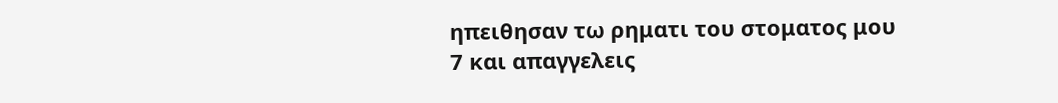ηπειθησαν τω ρηματι του στοματος μου
7 και απαγγελεις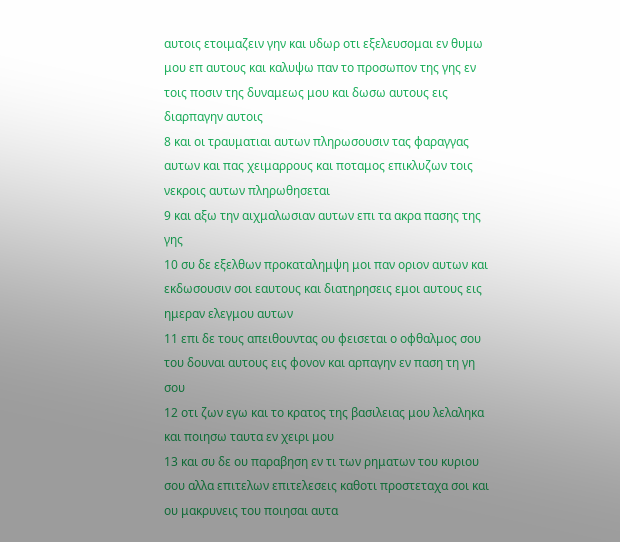αυτοις ετοιμαζειν γην και υδωρ οτι εξελευσομαι εν θυμω μου επ αυτους και καλυψω παν το προσωπον της γης εν τοις ποσιν της δυναμεως μου και δωσω αυτους εις διαρπαγην αυτοις
8 και οι τραυματιαι αυτων πληρωσουσιν τας φαραγγας αυτων και πας χειμαρρους και ποταμος επικλυζων τοις νεκροις αυτων πληρωθησεται
9 και αξω την αιχμαλωσιαν αυτων επι τα ακρα πασης της γης
10 συ δε εξελθων προκαταλημψη μοι παν οριον αυτων και εκδωσουσιν σοι εαυτους και διατηρησεις εμοι αυτους εις ημεραν ελεγμου αυτων
11 επι δε τους απειθουντας ου φεισεται ο οφθαλμος σου του δουναι αυτους εις φονον και αρπαγην εν παση τη γη σου
12 οτι ζων εγω και το κρατος της βασιλειας μου λελαληκα και ποιησω ταυτα εν χειρι μου
13 και συ δε ου παραβηση εν τι των ρηματων του κυριου σου αλλα επιτελων επιτελεσεις καθοτι προστεταχα σοι και ου μακρυνεις του ποιησαι αυτα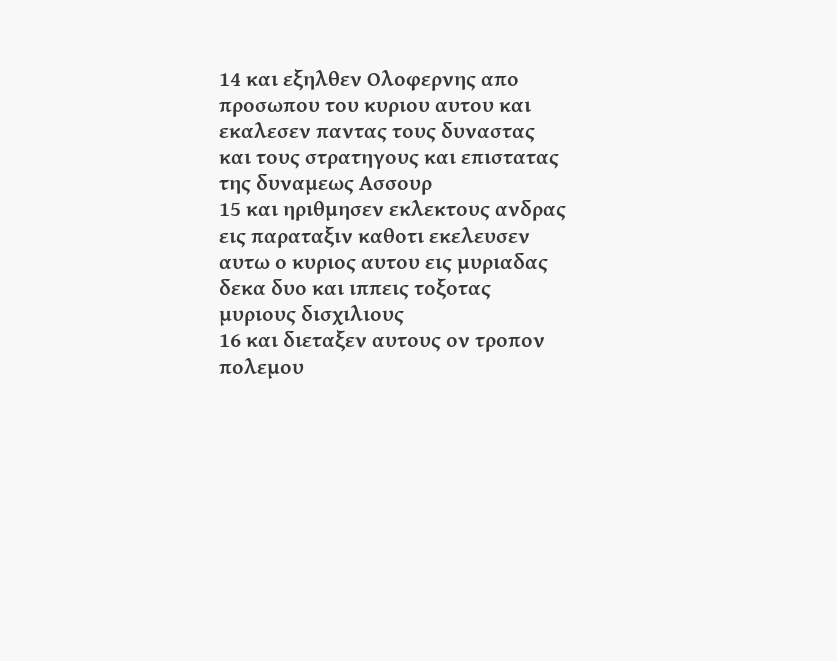14 και εξηλθεν Ολοφερνης απο προσωπου του κυριου αυτου και εκαλεσεν παντας τους δυναστας και τους στρατηγους και επιστατας της δυναμεως Ασσουρ
15 και ηριθμησεν εκλεκτους ανδρας εις παραταξιν καθοτι εκελευσεν αυτω ο κυριος αυτου εις μυριαδας δεκα δυο και ιππεις τοξοτας μυριους δισχιλιους
16 και διεταξεν αυτους ον τροπον πολεμου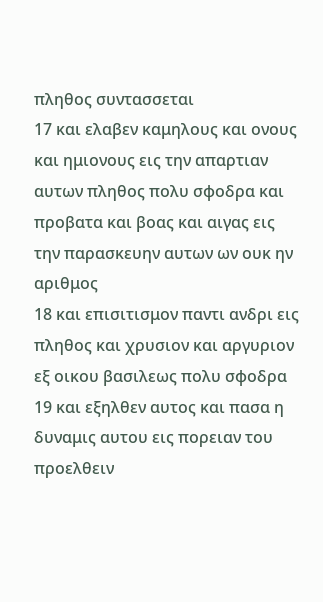πληθος συντασσεται
17 και ελαβεν καμηλους και ονους και ημιονους εις την απαρτιαν αυτων πληθος πολυ σφοδρα και προβατα και βοας και αιγας εις την παρασκευην αυτων ων ουκ ην αριθμος
18 και επισιτισμον παντι ανδρι εις πληθος και χρυσιον και αργυριον εξ οικου βασιλεως πολυ σφοδρα
19 και εξηλθεν αυτος και πασα η δυναμις αυτου εις πορειαν του προελθειν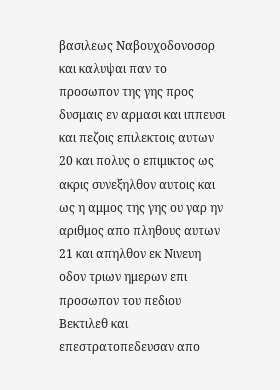βασιλεως Ναβουχοδονοσορ και καλυψαι παν το προσωπον της γης προς δυσμαις εν αρμασι και ιππευσι και πεζοις επιλεκτοις αυτων
20 και πολυς ο επιμικτος ως ακρις συνεξηλθον αυτοις και ως η αμμος της γης ου γαρ ην αριθμος απο πληθους αυτων
21 και απηλθον εκ Νινευη οδον τριων ημερων επι προσωπον του πεδιου Βεκτιλεθ και επεστρατοπεδευσαν απο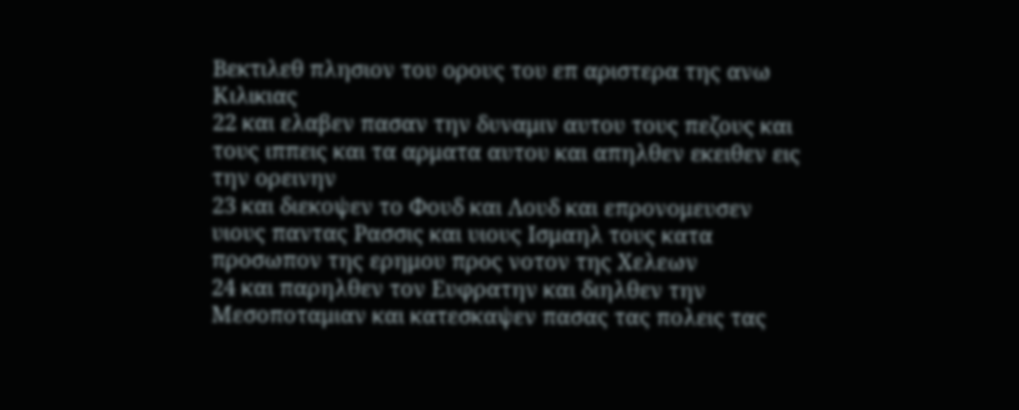Βεκτιλεθ πλησιον του ορους του επ αριστερα της ανω Κιλικιας
22 και ελαβεν πασαν την δυναμιν αυτου τους πεζους και τους ιππεις και τα αρματα αυτου και απηλθεν εκειθεν εις την ορεινην
23 και διεκοψεν το Φουδ και Λουδ και επρονομευσεν υιους παντας Ρασσις και υιους Ισμαηλ τους κατα προσωπον της ερημου προς νοτον της Χελεων
24 και παρηλθεν τον Ευφρατην και διηλθεν την Μεσοποταμιαν και κατεσκαψεν πασας τας πολεις τας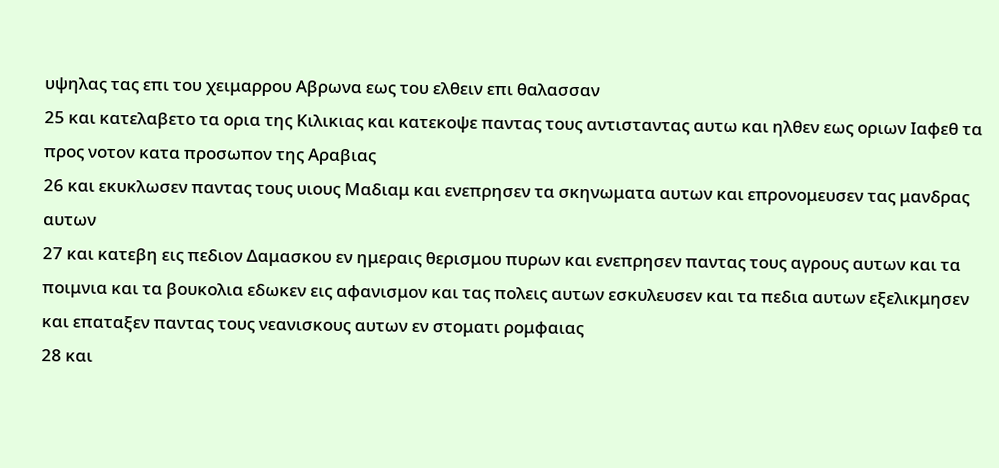υψηλας τας επι του χειμαρρου Αβρωνα εως του ελθειν επι θαλασσαν
25 και κατελαβετο τα ορια της Κιλικιας και κατεκοψε παντας τους αντισταντας αυτω και ηλθεν εως οριων Ιαφεθ τα προς νοτον κατα προσωπον της Αραβιας
26 και εκυκλωσεν παντας τους υιους Μαδιαμ και ενεπρησεν τα σκηνωματα αυτων και επρονομευσεν τας μανδρας αυτων
27 και κατεβη εις πεδιον Δαμασκου εν ημεραις θερισμου πυρων και ενεπρησεν παντας τους αγρους αυτων και τα ποιμνια και τα βουκολια εδωκεν εις αφανισμον και τας πολεις αυτων εσκυλευσεν και τα πεδια αυτων εξελικμησεν και επαταξεν παντας τους νεανισκους αυτων εν στοματι ρομφαιας
28 και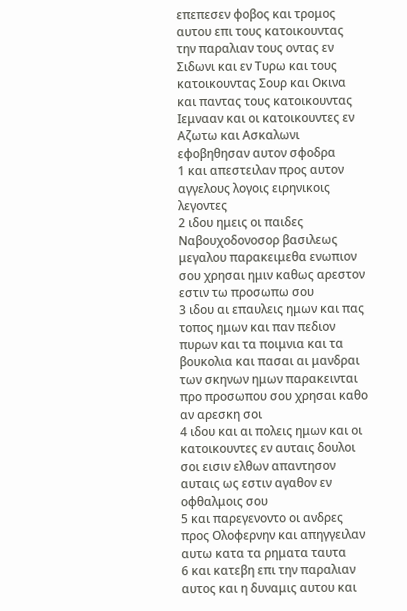επεπεσεν φοβος και τρομος αυτου επι τους κατοικουντας την παραλιαν τους οντας εν Σιδωνι και εν Τυρω και τους κατοικουντας Σουρ και Οκινα και παντας τους κατοικουντας Ιεμνααν και οι κατοικουντες εν Αζωτω και Ασκαλωνι εφοβηθησαν αυτον σφοδρα
1 και απεστειλαν προς αυτον αγγελους λογοις ειρηνικοις λεγοντες
2 ιδου ημεις οι παιδες Ναβουχοδονοσορ βασιλεως μεγαλου παρακειμεθα ενωπιον σου χρησαι ημιν καθως αρεστον εστιν τω προσωπω σου
3 ιδου αι επαυλεις ημων και πας τοπος ημων και παν πεδιον πυρων και τα ποιμνια και τα βουκολια και πασαι αι μανδραι των σκηνων ημων παρακεινται προ προσωπου σου χρησαι καθο αν αρεσκη σοι
4 ιδου και αι πολεις ημων και οι κατοικουντες εν αυταις δουλοι σοι εισιν ελθων απαντησον αυταις ως εστιν αγαθον εν οφθαλμοις σου
5 και παρεγενοντο οι ανδρες προς Ολοφερνην και απηγγειλαν αυτω κατα τα ρηματα ταυτα
6 και κατεβη επι την παραλιαν αυτος και η δυναμις αυτου και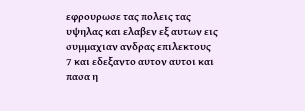εφρουρωσε τας πολεις τας υψηλας και ελαβεν εξ αυτων εις συμμαχιαν ανδρας επιλεκτους
7 και εδεξαντο αυτον αυτοι και πασα η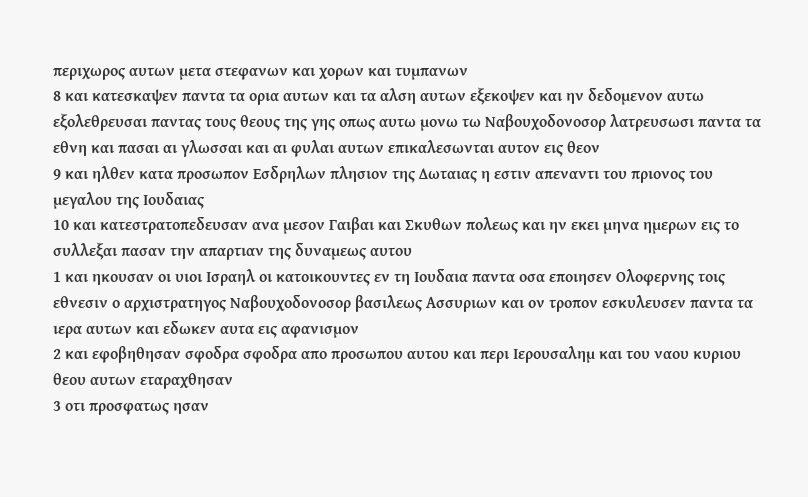περιχωρος αυτων μετα στεφανων και χορων και τυμπανων
8 και κατεσκαψεν παντα τα ορια αυτων και τα αλση αυτων εξεκοψεν και ην δεδομενον αυτω εξολεθρευσαι παντας τους θεους της γης οπως αυτω μονω τω Ναβουχοδονοσορ λατρευσωσι παντα τα εθνη και πασαι αι γλωσσαι και αι φυλαι αυτων επικαλεσωνται αυτον εις θεον
9 και ηλθεν κατα προσωπον Εσδρηλων πλησιον της Δωταιας η εστιν απεναντι του πριονος του μεγαλου της Ιουδαιας
10 και κατεστρατοπεδευσαν ανα μεσον Γαιβαι και Σκυθων πολεως και ην εκει μηνα ημερων εις το συλλεξαι πασαν την απαρτιαν της δυναμεως αυτου
1 και ηκουσαν οι υιοι Ισραηλ οι κατοικουντες εν τη Ιουδαια παντα οσα εποιησεν Ολοφερνης τοις εθνεσιν ο αρχιστρατηγος Ναβουχοδονοσορ βασιλεως Ασσυριων και ον τροπον εσκυλευσεν παντα τα ιερα αυτων και εδωκεν αυτα εις αφανισμον
2 και εφοβηθησαν σφοδρα σφοδρα απο προσωπου αυτου και περι Ιερουσαλημ και του ναου κυριου θεου αυτων εταραχθησαν
3 οτι προσφατως ησαν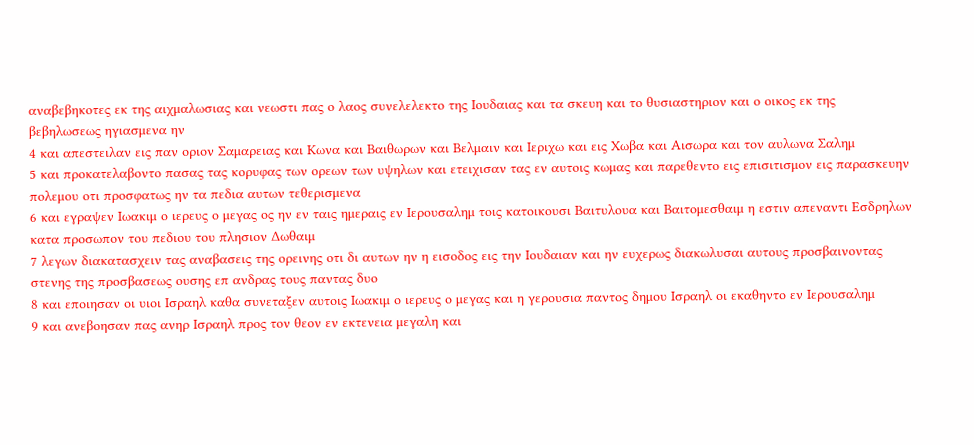αναβεβηκοτες εκ της αιχμαλωσιας και νεωστι πας ο λαος συνελελεκτο της Ιουδαιας και τα σκευη και το θυσιαστηριον και ο οικος εκ της βεβηλωσεως ηγιασμενα ην
4 και απεστειλαν εις παν οριον Σαμαρειας και Κωνα και Βαιθωρων και Βελμαιν και Ιεριχω και εις Χωβα και Αισωρα και τον αυλωνα Σαλημ
5 και προκατελαβοντο πασας τας κορυφας των ορεων των υψηλων και ετειχισαν τας εν αυτοις κωμας και παρεθεντο εις επισιτισμον εις παρασκευην πολεμου οτι προσφατως ην τα πεδια αυτων τεθερισμενα
6 και εγραψεν Ιωακιμ ο ιερευς ο μεγας ος ην εν ταις ημεραις εν Ιερουσαλημ τοις κατοικουσι Βαιτυλουα και Βαιτομεσθαιμ η εστιν απεναντι Εσδρηλων κατα προσωπον του πεδιου του πλησιον Δωθαιμ
7 λεγων διακατασχειν τας αναβασεις της ορεινης οτι δι αυτων ην η εισοδος εις την Ιουδαιαν και ην ευχερως διακωλυσαι αυτους προσβαινοντας στενης της προσβασεως ουσης επ ανδρας τους παντας δυο
8 και εποιησαν οι υιοι Ισραηλ καθα συνεταξεν αυτοις Ιωακιμ ο ιερευς ο μεγας και η γερουσια παντος δημου Ισραηλ οι εκαθηντο εν Ιερουσαλημ
9 και ανεβοησαν πας ανηρ Ισραηλ προς τον θεον εν εκτενεια μεγαλη και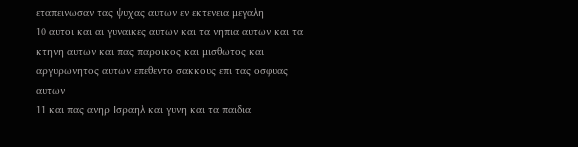εταπεινωσαν τας ψυχας αυτων εν εκτενεια μεγαλη
10 αυτοι και αι γυναικες αυτων και τα νηπια αυτων και τα κτηνη αυτων και πας παροικος και μισθωτος και αργυρωνητος αυτων επεθεντο σακκους επι τας οσφυας αυτων
11 και πας ανηρ Ισραηλ και γυνη και τα παιδια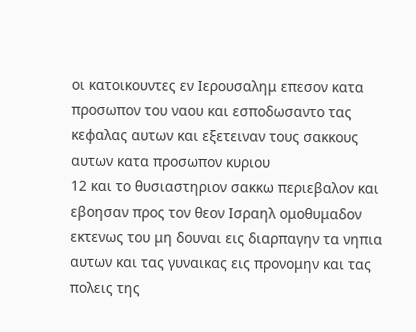οι κατοικουντες εν Ιερουσαλημ επεσον κατα προσωπον του ναου και εσποδωσαντο τας κεφαλας αυτων και εξετειναν τους σακκους αυτων κατα προσωπον κυριου
12 και το θυσιαστηριον σακκω περιεβαλον και εβοησαν προς τον θεον Ισραηλ ομοθυμαδον εκτενως του μη δουναι εις διαρπαγην τα νηπια αυτων και τας γυναικας εις προνομην και τας πολεις της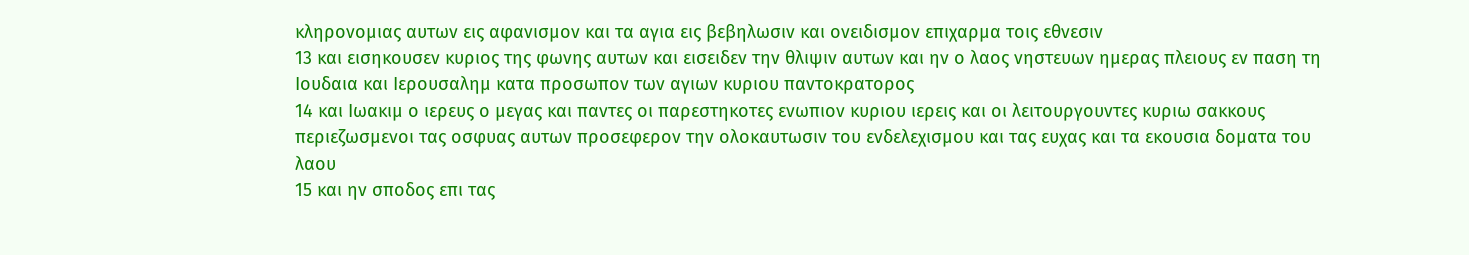κληρονομιας αυτων εις αφανισμον και τα αγια εις βεβηλωσιν και ονειδισμον επιχαρμα τοις εθνεσιν
13 και εισηκουσεν κυριος της φωνης αυτων και εισειδεν την θλιψιν αυτων και ην ο λαος νηστευων ημερας πλειους εν παση τη Ιουδαια και Ιερουσαλημ κατα προσωπον των αγιων κυριου παντοκρατορος
14 και Ιωακιμ ο ιερευς ο μεγας και παντες οι παρεστηκοτες ενωπιον κυριου ιερεις και οι λειτουργουντες κυριω σακκους περιεζωσμενοι τας οσφυας αυτων προσεφερον την ολοκαυτωσιν του ενδελεχισμου και τας ευχας και τα εκουσια δοματα του λαου
15 και ην σποδος επι τας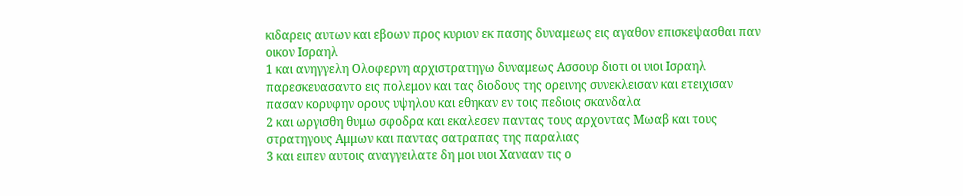κιδαρεις αυτων και εβοων προς κυριον εκ πασης δυναμεως εις αγαθον επισκεψασθαι παν οικον Ισραηλ
1 και ανηγγελη Ολοφερνη αρχιστρατηγω δυναμεως Ασσουρ διοτι οι υιοι Ισραηλ παρεσκευασαντο εις πολεμον και τας διοδους της ορεινης συνεκλεισαν και ετειχισαν πασαν κορυφην ορους υψηλου και εθηκαν εν τοις πεδιοις σκανδαλα
2 και ωργισθη θυμω σφοδρα και εκαλεσεν παντας τους αρχοντας Μωαβ και τους στρατηγους Αμμων και παντας σατραπας της παραλιας
3 και ειπεν αυτοις αναγγειλατε δη μοι υιοι Χανααν τις ο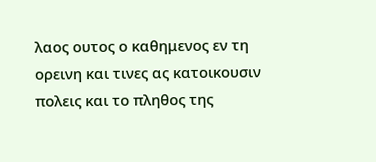λαος ουτος ο καθημενος εν τη ορεινη και τινες ας κατοικουσιν πολεις και το πληθος της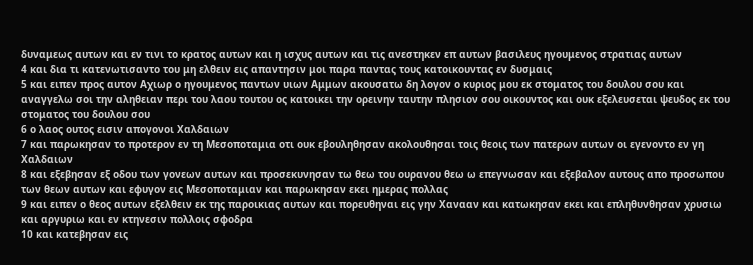δυναμεως αυτων και εν τινι το κρατος αυτων και η ισχυς αυτων και τις ανεστηκεν επ αυτων βασιλευς ηγουμενος στρατιας αυτων
4 και δια τι κατενωτισαντο του μη ελθειν εις απαντησιν μοι παρα παντας τους κατοικουντας εν δυσμαις
5 και ειπεν προς αυτον Αχιωρ ο ηγουμενος παντων υιων Αμμων ακουσατω δη λογον ο κυριος μου εκ στοματος του δουλου σου και αναγγελω σοι την αληθειαν περι του λαου τουτου ος κατοικει την ορεινην ταυτην πλησιον σου οικουντος και ουκ εξελευσεται ψευδος εκ του στοματος του δουλου σου
6 ο λαος ουτος εισιν απογονοι Χαλδαιων
7 και παρωκησαν το προτερον εν τη Μεσοποταμια οτι ουκ εβουληθησαν ακολουθησαι τοις θεοις των πατερων αυτων οι εγενοντο εν γη Χαλδαιων
8 και εξεβησαν εξ οδου των γονεων αυτων και προσεκυνησαν τω θεω του ουρανου θεω ω επεγνωσαν και εξεβαλον αυτους απο προσωπου των θεων αυτων και εφυγον εις Μεσοποταμιαν και παρωκησαν εκει ημερας πολλας
9 και ειπεν ο θεος αυτων εξελθειν εκ της παροικιας αυτων και πορευθηναι εις γην Χανααν και κατωκησαν εκει και επληθυνθησαν χρυσιω και αργυριω και εν κτηνεσιν πολλοις σφοδρα
10 και κατεβησαν εις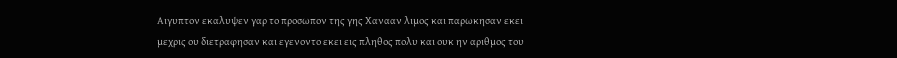Αιγυπτον εκαλυψεν γαρ το προσωπον της γης Χανααν λιμος και παρωκησαν εκει μεχρις ου διετραφησαν και εγενοντο εκει εις πληθος πολυ και ουκ ην αριθμος του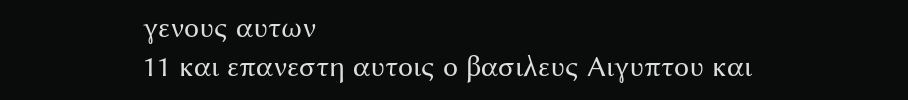γενους αυτων
11 και επανεστη αυτοις ο βασιλευς Αιγυπτου και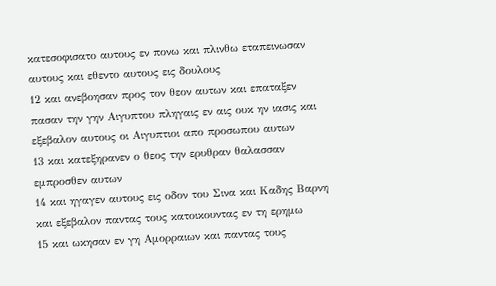κατεσοφισατο αυτους εν πονω και πλινθω εταπεινωσαν αυτους και εθεντο αυτους εις δουλους
12 και ανεβοησαν προς τον θεον αυτων και επαταξεν πασαν την γην Αιγυπτου πληγαις εν αις ουκ ην ιασις και εξεβαλον αυτους οι Αιγυπτιοι απο προσωπου αυτων
13 και κατεξηρανεν ο θεος την ερυθραν θαλασσαν εμπροσθεν αυτων
14 και ηγαγεν αυτους εις οδον του Σινα και Καδης Βαρνη και εξεβαλον παντας τους κατοικουντας εν τη ερημω
15 και ωκησαν εν γη Αμορραιων και παντας τους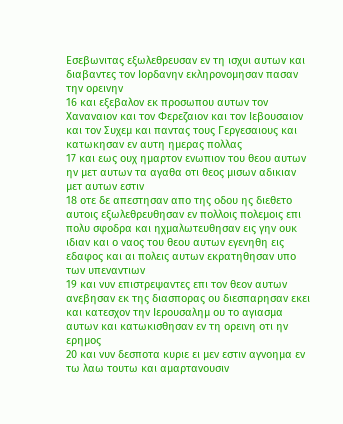Εσεβωνιτας εξωλεθρευσαν εν τη ισχυι αυτων και διαβαντες τον Ιορδανην εκληρονομησαν πασαν την ορεινην
16 και εξεβαλον εκ προσωπου αυτων τον Χαναναιον και τον Φερεζαιον και τον Ιεβουσαιον και τον Συχεμ και παντας τους Γεργεσαιους και κατωκησαν εν αυτη ημερας πολλας
17 και εως ουχ ημαρτον ενωπιον του θεου αυτων ην μετ αυτων τα αγαθα οτι θεος μισων αδικιαν μετ αυτων εστιν
18 οτε δε απεστησαν απο της οδου ης διεθετο αυτοις εξωλεθρευθησαν εν πολλοις πολεμοις επι πολυ σφοδρα και ηχμαλωτευθησαν εις γην ουκ ιδιαν και ο ναος του θεου αυτων εγενηθη εις εδαφος και αι πολεις αυτων εκρατηθησαν υπο των υπεναντιων
19 και νυν επιστρεψαντες επι τον θεον αυτων ανεβησαν εκ της διασπορας ου διεσπαρησαν εκει και κατεσχον την Ιερουσαλημ ου το αγιασμα αυτων και κατωκισθησαν εν τη ορεινη οτι ην ερημος
20 και νυν δεσποτα κυριε ει μεν εστιν αγνοημα εν τω λαω τουτω και αμαρτανουσιν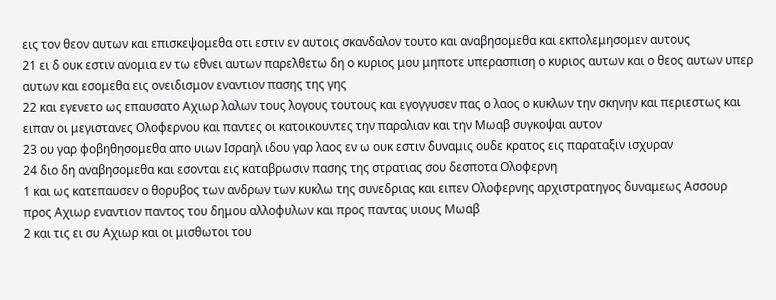εις τον θεον αυτων και επισκεψομεθα οτι εστιν εν αυτοις σκανδαλον τουτο και αναβησομεθα και εκπολεμησομεν αυτους
21 ει δ ουκ εστιν ανομια εν τω εθνει αυτων παρελθετω δη ο κυριος μου μηποτε υπερασπιση ο κυριος αυτων και ο θεος αυτων υπερ αυτων και εσομεθα εις ονειδισμον εναντιον πασης της γης
22 και εγενετο ως επαυσατο Αχιωρ λαλων τους λογους τουτους και εγογγυσεν πας ο λαος ο κυκλων την σκηνην και περιεστως και ειπαν οι μεγιστανες Ολοφερνου και παντες οι κατοικουντες την παραλιαν και την Μωαβ συγκοψαι αυτον
23 ου γαρ φοβηθησομεθα απο υιων Ισραηλ ιδου γαρ λαος εν ω ουκ εστιν δυναμις ουδε κρατος εις παραταξιν ισχυραν
24 διο δη αναβησομεθα και εσονται εις καταβρωσιν πασης της στρατιας σου δεσποτα Ολοφερνη
1 και ως κατεπαυσεν ο θορυβος των ανδρων των κυκλω της συνεδριας και ειπεν Ολοφερνης αρχιστρατηγος δυναμεως Ασσουρ προς Αχιωρ εναντιον παντος του δημου αλλοφυλων και προς παντας υιους Μωαβ
2 και τις ει συ Αχιωρ και οι μισθωτοι του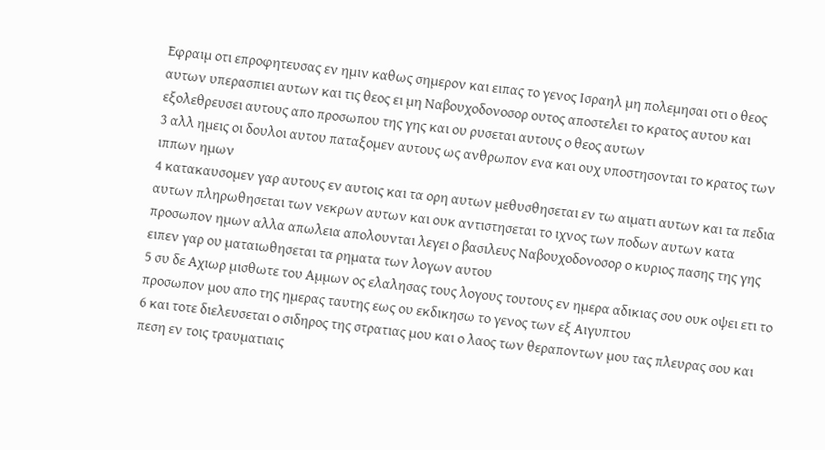Εφραιμ οτι επροφητευσας εν ημιν καθως σημερον και ειπας το γενος Ισραηλ μη πολεμησαι οτι ο θεος αυτων υπερασπιει αυτων και τις θεος ει μη Ναβουχοδονοσορ ουτος αποστελει το κρατος αυτου και εξολεθρευσει αυτους απο προσωπου της γης και ου ρυσεται αυτους ο θεος αυτων
3 αλλ ημεις οι δουλοι αυτου παταξομεν αυτους ως ανθρωπον ενα και ουχ υποστησονται το κρατος των ιππων ημων
4 κατακαυσομεν γαρ αυτους εν αυτοις και τα ορη αυτων μεθυσθησεται εν τω αιματι αυτων και τα πεδια αυτων πληρωθησεται των νεκρων αυτων και ουκ αντιστησεται το ιχνος των ποδων αυτων κατα προσωπον ημων αλλα απωλεια απολουνται λεγει ο βασιλευς Ναβουχοδονοσορ ο κυριος πασης της γης ειπεν γαρ ου ματαιωθησεται τα ρηματα των λογων αυτου
5 συ δε Αχιωρ μισθωτε του Αμμων ος ελαλησας τους λογους τουτους εν ημερα αδικιας σου ουκ οψει ετι το προσωπον μου απο της ημερας ταυτης εως ου εκδικησω το γενος των εξ Αιγυπτου
6 και τοτε διελευσεται ο σιδηρος της στρατιας μου και ο λαος των θεραποντων μου τας πλευρας σου και πεση εν τοις τραυματιαις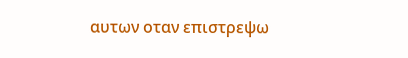αυτων οταν επιστρεψω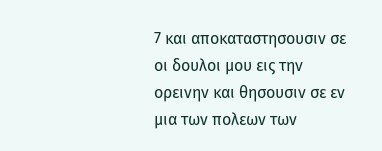7 και αποκαταστησουσιν σε οι δουλοι μου εις την ορεινην και θησουσιν σε εν μια των πολεων των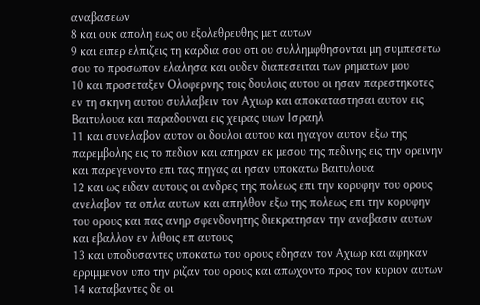αναβασεων
8 και ουκ απολη εως ου εξολεθρευθης μετ αυτων
9 και ειπερ ελπιζεις τη καρδια σου οτι ου συλλημφθησονται μη συμπεσετω σου το προσωπον ελαλησα και ουδεν διαπεσειται των ρηματων μου
10 και προσεταξεν Ολοφερνης τοις δουλοις αυτου οι ησαν παρεστηκοτες εν τη σκηνη αυτου συλλαβειν τον Αχιωρ και αποκαταστησαι αυτον εις Βαιτυλουα και παραδουναι εις χειρας υιων Ισραηλ
11 και συνελαβον αυτον οι δουλοι αυτου και ηγαγον αυτον εξω της παρεμβολης εις το πεδιον και απηραν εκ μεσου της πεδινης εις την ορεινην και παρεγενοντο επι τας πηγας αι ησαν υποκατω Βαιτυλουα
12 και ως ειδαν αυτους οι ανδρες της πολεως επι την κορυφην του ορους ανελαβον τα οπλα αυτων και απηλθον εξω της πολεως επι την κορυφην του ορους και πας ανηρ σφενδονητης διεκρατησαν την αναβασιν αυτων και εβαλλον εν λιθοις επ αυτους
13 και υποδυσαντες υποκατω του ορους εδησαν τον Αχιωρ και αφηκαν ερριμμενον υπο την ριζαν του ορους και απωχοντο προς τον κυριον αυτων
14 καταβαντες δε οι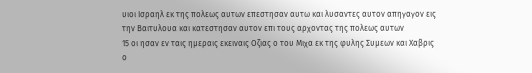υιοι Ισραηλ εκ της πολεως αυτων επεστησαν αυτω και λυσαντες αυτον απηγαγον εις την Βαιτυλουα και κατεστησαν αυτον επι τους αρχοντας της πολεως αυτων
15 οι ησαν εν ταις ημεραις εκειναις Οζιας ο του Μιχα εκ της φυλης Συμεων και Χαβρις ο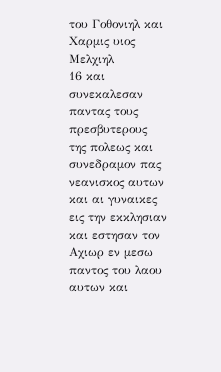του Γοθονιηλ και Χαρμις υιος Μελχιηλ
16 και συνεκαλεσαν παντας τους πρεσβυτερους της πολεως και συνεδραμον πας νεανισκος αυτων και αι γυναικες εις την εκκλησιαν και εστησαν τον Αχιωρ εν μεσω παντος του λαου αυτων και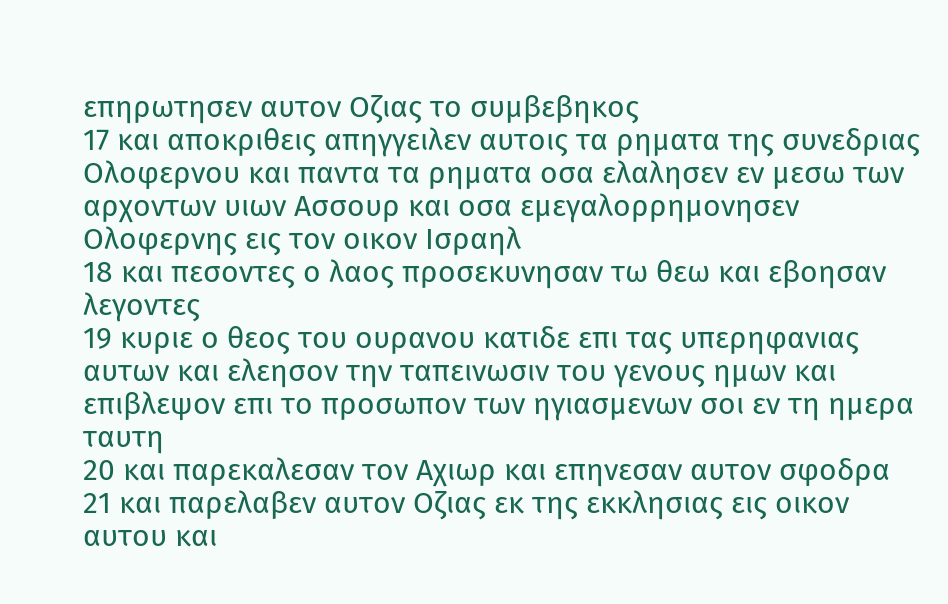επηρωτησεν αυτον Οζιας το συμβεβηκος
17 και αποκριθεις απηγγειλεν αυτοις τα ρηματα της συνεδριας Ολοφερνου και παντα τα ρηματα οσα ελαλησεν εν μεσω των αρχοντων υιων Ασσουρ και οσα εμεγαλορρημονησεν Ολοφερνης εις τον οικον Ισραηλ
18 και πεσοντες ο λαος προσεκυνησαν τω θεω και εβοησαν λεγοντες
19 κυριε ο θεος του ουρανου κατιδε επι τας υπερηφανιας αυτων και ελεησον την ταπεινωσιν του γενους ημων και επιβλεψον επι το προσωπον των ηγιασμενων σοι εν τη ημερα ταυτη
20 και παρεκαλεσαν τον Αχιωρ και επηνεσαν αυτον σφοδρα
21 και παρελαβεν αυτον Οζιας εκ της εκκλησιας εις οικον αυτου και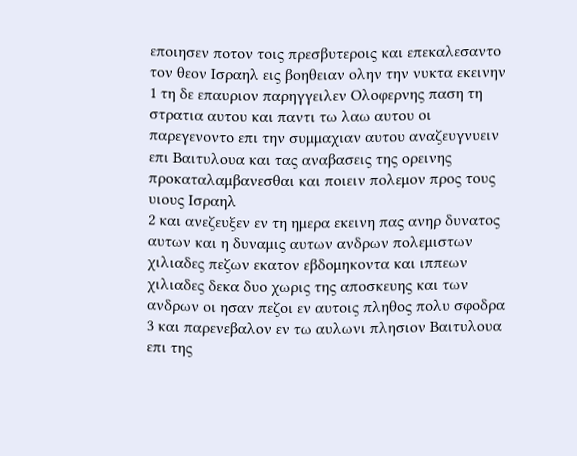εποιησεν ποτον τοις πρεσβυτεροις και επεκαλεσαντο τον θεον Ισραηλ εις βοηθειαν ολην την νυκτα εκεινην
1 τη δε επαυριον παρηγγειλεν Ολοφερνης παση τη στρατια αυτου και παντι τω λαω αυτου οι παρεγενοντο επι την συμμαχιαν αυτου αναζευγνυειν επι Βαιτυλουα και τας αναβασεις της ορεινης προκαταλαμβανεσθαι και ποιειν πολεμον προς τους υιους Ισραηλ
2 και ανεζευξεν εν τη ημερα εκεινη πας ανηρ δυνατος αυτων και η δυναμις αυτων ανδρων πολεμιστων χιλιαδες πεζων εκατον εβδομηκοντα και ιππεων χιλιαδες δεκα δυο χωρις της αποσκευης και των ανδρων οι ησαν πεζοι εν αυτοις πληθος πολυ σφοδρα
3 και παρενεβαλον εν τω αυλωνι πλησιον Βαιτυλουα επι της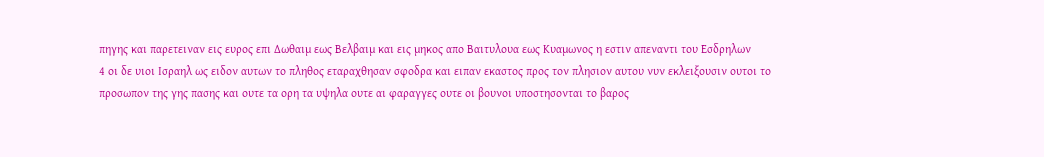πηγης και παρετειναν εις ευρος επι Δωθαιμ εως Βελβαιμ και εις μηκος απο Βαιτυλουα εως Κυαμωνος η εστιν απεναντι του Εσδρηλων
4 οι δε υιοι Ισραηλ ως ειδον αυτων το πληθος εταραχθησαν σφοδρα και ειπαν εκαστος προς τον πλησιον αυτου νυν εκλειξουσιν ουτοι το προσωπον της γης πασης και ουτε τα ορη τα υψηλα ουτε αι φαραγγες ουτε οι βουνοι υποστησονται το βαρος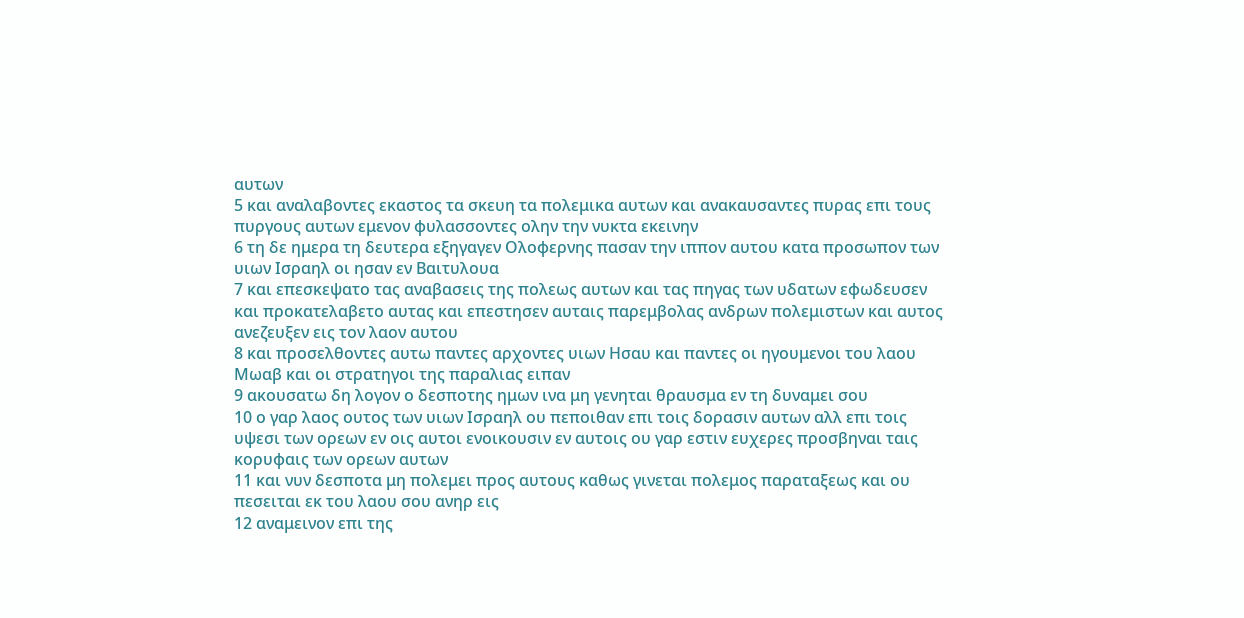αυτων
5 και αναλαβοντες εκαστος τα σκευη τα πολεμικα αυτων και ανακαυσαντες πυρας επι τους πυργους αυτων εμενον φυλασσοντες ολην την νυκτα εκεινην
6 τη δε ημερα τη δευτερα εξηγαγεν Ολοφερνης πασαν την ιππον αυτου κατα προσωπον των υιων Ισραηλ οι ησαν εν Βαιτυλουα
7 και επεσκεψατο τας αναβασεις της πολεως αυτων και τας πηγας των υδατων εφωδευσεν και προκατελαβετο αυτας και επεστησεν αυταις παρεμβολας ανδρων πολεμιστων και αυτος ανεζευξεν εις τον λαον αυτου
8 και προσελθοντες αυτω παντες αρχοντες υιων Ησαυ και παντες οι ηγουμενοι του λαου Μωαβ και οι στρατηγοι της παραλιας ειπαν
9 ακουσατω δη λογον ο δεσποτης ημων ινα μη γενηται θραυσμα εν τη δυναμει σου
10 ο γαρ λαος ουτος των υιων Ισραηλ ου πεποιθαν επι τοις δορασιν αυτων αλλ επι τοις υψεσι των ορεων εν οις αυτοι ενοικουσιν εν αυτοις ου γαρ εστιν ευχερες προσβηναι ταις κορυφαις των ορεων αυτων
11 και νυν δεσποτα μη πολεμει προς αυτους καθως γινεται πολεμος παραταξεως και ου πεσειται εκ του λαου σου ανηρ εις
12 αναμεινον επι της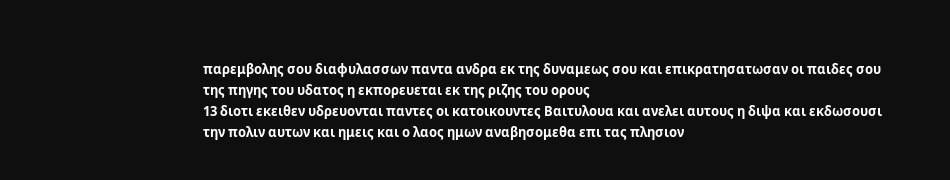παρεμβολης σου διαφυλασσων παντα ανδρα εκ της δυναμεως σου και επικρατησατωσαν οι παιδες σου της πηγης του υδατος η εκπορευεται εκ της ριζης του ορους
13 διοτι εκειθεν υδρευονται παντες οι κατοικουντες Βαιτυλουα και ανελει αυτους η διψα και εκδωσουσι την πολιν αυτων και ημεις και ο λαος ημων αναβησομεθα επι τας πλησιον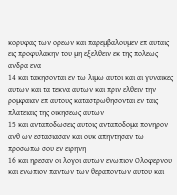κορυφας των ορεων και παρεμβαλουμεν επ αυταις εις προφυλακην του μη εξελθειν εκ της πολεως ανδρα ενα
14 και τακησονται εν τω λιμω αυτοι και αι γυναικες αυτων και τα τεκνα αυτων και πριν ελθειν την ρομφαιαν επ αυτους καταστρωθησονται εν ταις πλατειαις της οικησεως αυτων
15 και ανταποδωσεις αυτοις ανταποδομα πονηρον ανθ ων εστασιασαν και ουκ απηντησαν τω προσωπω σου εν ειρηνη
16 και ηρεσαν οι λογοι αυτων ενωπιον Ολοφερνου και ενωπιον παντων των θεραποντων αυτου και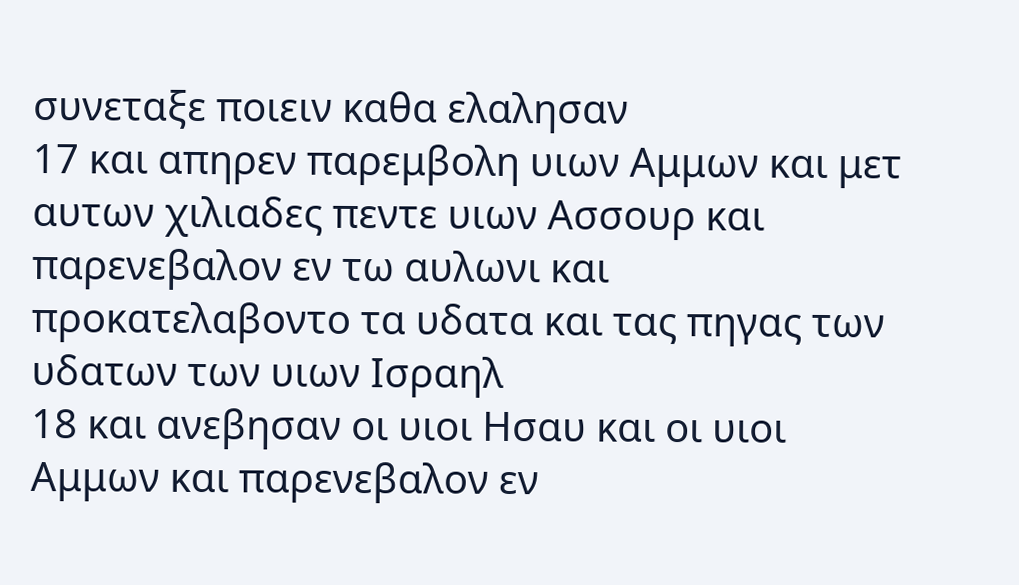συνεταξε ποιειν καθα ελαλησαν
17 και απηρεν παρεμβολη υιων Αμμων και μετ αυτων χιλιαδες πεντε υιων Ασσουρ και παρενεβαλον εν τω αυλωνι και προκατελαβοντο τα υδατα και τας πηγας των υδατων των υιων Ισραηλ
18 και ανεβησαν οι υιοι Ησαυ και οι υιοι Αμμων και παρενεβαλον εν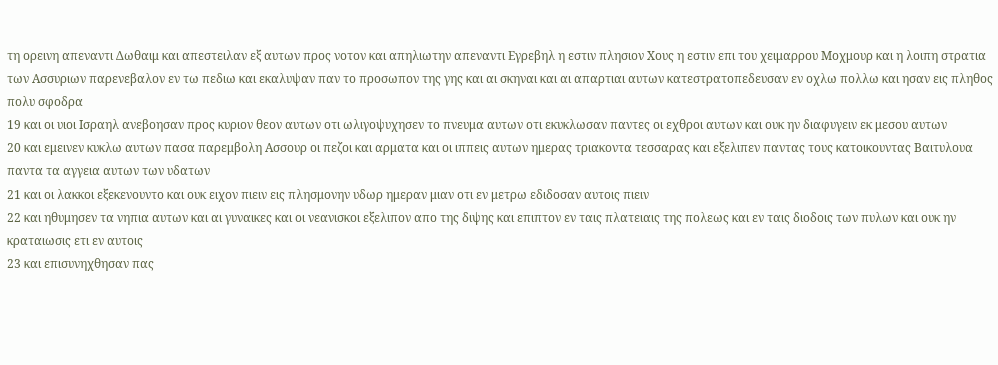τη ορεινη απεναντι Δωθαιμ και απεστειλαν εξ αυτων προς νοτον και απηλιωτην απεναντι Εγρεβηλ η εστιν πλησιον Χους η εστιν επι του χειμαρρου Μοχμουρ και η λοιπη στρατια των Ασσυριων παρενεβαλον εν τω πεδιω και εκαλυψαν παν το προσωπον της γης και αι σκηναι και αι απαρτιαι αυτων κατεστρατοπεδευσαν εν οχλω πολλω και ησαν εις πληθος πολυ σφοδρα
19 και οι υιοι Ισραηλ ανεβοησαν προς κυριον θεον αυτων οτι ωλιγοψυχησεν το πνευμα αυτων οτι εκυκλωσαν παντες οι εχθροι αυτων και ουκ ην διαφυγειν εκ μεσου αυτων
20 και εμεινεν κυκλω αυτων πασα παρεμβολη Ασσουρ οι πεζοι και αρματα και οι ιππεις αυτων ημερας τριακοντα τεσσαρας και εξελιπεν παντας τους κατοικουντας Βαιτυλουα παντα τα αγγεια αυτων των υδατων
21 και οι λακκοι εξεκενουντο και ουκ ειχον πιειν εις πλησμονην υδωρ ημεραν μιαν οτι εν μετρω εδιδοσαν αυτοις πιειν
22 και ηθυμησεν τα νηπια αυτων και αι γυναικες και οι νεανισκοι εξελιπον απο της διψης και επιπτον εν ταις πλατειαις της πολεως και εν ταις διοδοις των πυλων και ουκ ην κραταιωσις ετι εν αυτοις
23 και επισυνηχθησαν πας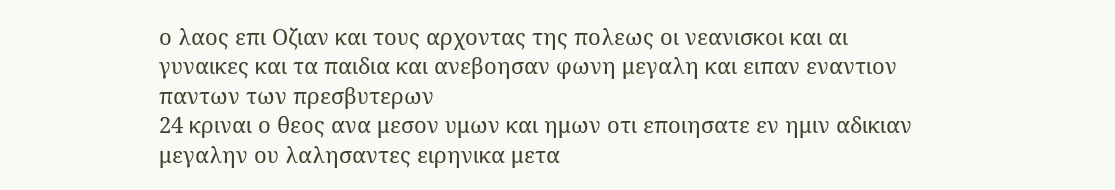ο λαος επι Οζιαν και τους αρχοντας της πολεως οι νεανισκοι και αι γυναικες και τα παιδια και ανεβοησαν φωνη μεγαλη και ειπαν εναντιον παντων των πρεσβυτερων
24 κριναι ο θεος ανα μεσον υμων και ημων οτι εποιησατε εν ημιν αδικιαν μεγαλην ου λαλησαντες ειρηνικα μετα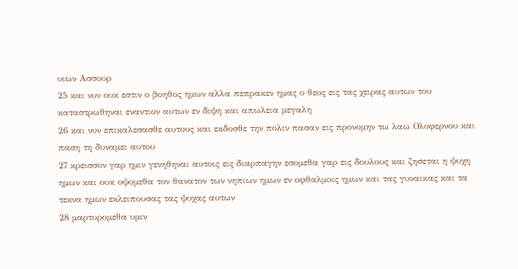υιων Ασσουρ
25 και νυν ουκ εστιν ο βοηθος ημων αλλα πεπρακεν ημας ο θεος εις τας χειρας αυτων του καταστρωθηναι εναντιον αυτων εν διψη και απωλεια μεγαλη
26 και νυν επικαλεσασθε αυτους και εκδοσθε την πολιν πασαν εις προνομην τω λαω Ολοφερνου και παση τη δυναμει αυτου
27 κρεισσον γαρ ημιν γενηθηναι αυτοις εις διαρπαγην εσομεθα γαρ εις δουλους και ζησεται η ψυχη ημων και ουκ οψομεθα τον θανατον των νηπιων ημων εν οφθαλμοις ημων και τας γυναικας και τα τεκνα ημων εκλειπουσας τας ψυχας αυτων
28 μαρτυρομεθα υμιν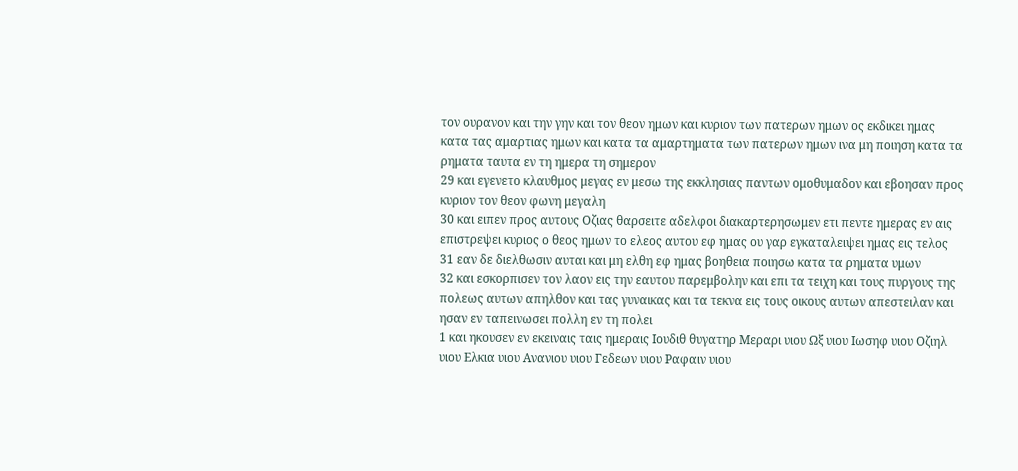τον ουρανον και την γην και τον θεον ημων και κυριον των πατερων ημων ος εκδικει ημας κατα τας αμαρτιας ημων και κατα τα αμαρτηματα των πατερων ημων ινα μη ποιηση κατα τα ρηματα ταυτα εν τη ημερα τη σημερον
29 και εγενετο κλαυθμος μεγας εν μεσω της εκκλησιας παντων ομοθυμαδον και εβοησαν προς κυριον τον θεον φωνη μεγαλη
30 και ειπεν προς αυτους Οζιας θαρσειτε αδελφοι διακαρτερησωμεν ετι πεντε ημερας εν αις επιστρεψει κυριος ο θεος ημων το ελεος αυτου εφ ημας ου γαρ εγκαταλειψει ημας εις τελος
31 εαν δε διελθωσιν αυται και μη ελθη εφ ημας βοηθεια ποιησω κατα τα ρηματα υμων
32 και εσκορπισεν τον λαον εις την εαυτου παρεμβολην και επι τα τειχη και τους πυργους της πολεως αυτων απηλθον και τας γυναικας και τα τεκνα εις τους οικους αυτων απεστειλαν και ησαν εν ταπεινωσει πολλη εν τη πολει
1 και ηκουσεν εν εκειναις ταις ημεραις Ιουδιθ θυγατηρ Μεραρι υιου Ωξ υιου Ιωσηφ υιου Οζιηλ υιου Ελκια υιου Ανανιου υιου Γεδεων υιου Ραφαιν υιου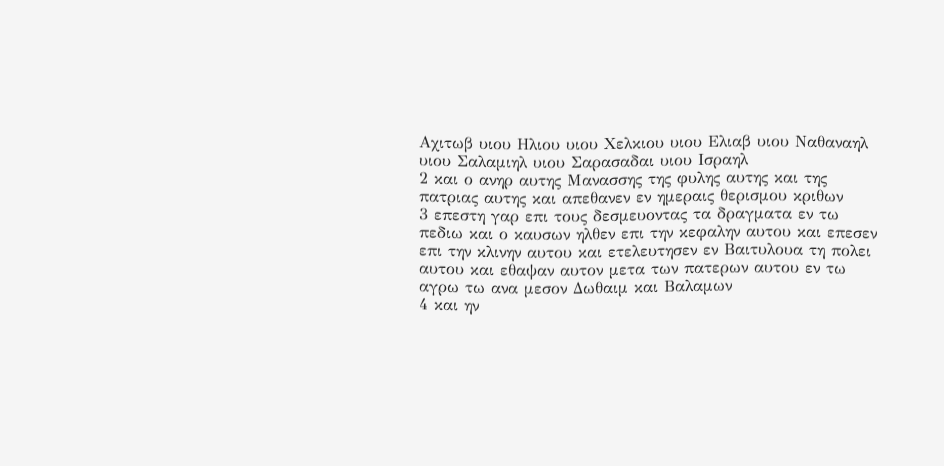Αχιτωβ υιου Ηλιου υιου Χελκιου υιου Ελιαβ υιου Ναθαναηλ υιου Σαλαμιηλ υιου Σαρασαδαι υιου Ισραηλ
2 και ο ανηρ αυτης Μανασσης της φυλης αυτης και της πατριας αυτης και απεθανεν εν ημεραις θερισμου κριθων
3 επεστη γαρ επι τους δεσμευοντας τα δραγματα εν τω πεδιω και ο καυσων ηλθεν επι την κεφαλην αυτου και επεσεν επι την κλινην αυτου και ετελευτησεν εν Βαιτυλουα τη πολει αυτου και εθαψαν αυτον μετα των πατερων αυτου εν τω αγρω τω ανα μεσον Δωθαιμ και Βαλαμων
4 και ην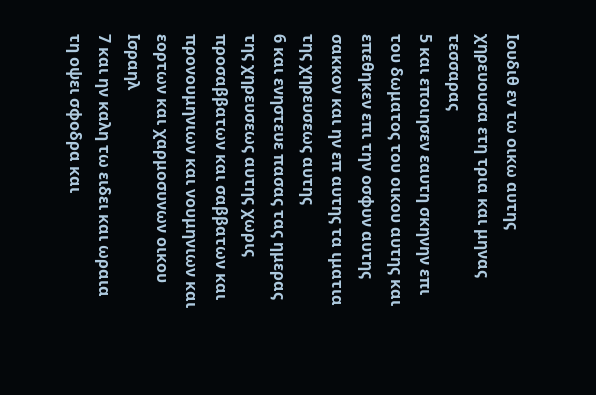Ιουδιθ εν τω οικω αυτης χηρευουσα ετη τρια και μηνας τεσσαρας
5 και εποιησεν εαυτη σκηνην επι του δωματος του οικου αυτης και επεθηκεν επι την οσφυν αυτης σακκον και ην επ αυτης τα ιματια της χηρευσεως αυτης
6 και ενηστευε πασας τας ημερας της χηρευσεως αυτης χωρις προσαββατων και σαββατων και προνουμηνιων και νουμηνιων και εορτων και χαρμοσυνων οικου Ισραηλ
7 και ην καλη τω ειδει και ωραια τη οψει σφοδρα και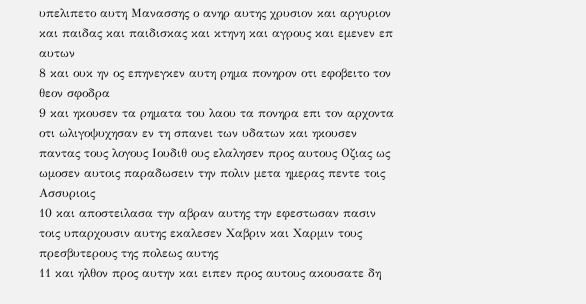υπελιπετο αυτη Μανασσης ο ανηρ αυτης χρυσιον και αργυριον και παιδας και παιδισκας και κτηνη και αγρους και εμενεν επ αυτων
8 και ουκ ην ος επηνεγκεν αυτη ρημα πονηρον οτι εφοβειτο τον θεον σφοδρα
9 και ηκουσεν τα ρηματα του λαου τα πονηρα επι τον αρχοντα οτι ωλιγοψυχησαν εν τη σπανει των υδατων και ηκουσεν παντας τους λογους Ιουδιθ ους ελαλησεν προς αυτους Οζιας ως ωμοσεν αυτοις παραδωσειν την πολιν μετα ημερας πεντε τοις Ασσυριοις
10 και αποστειλασα την αβραν αυτης την εφεστωσαν πασιν τοις υπαρχουσιν αυτης εκαλεσεν Χαβριν και Χαρμιν τους πρεσβυτερους της πολεως αυτης
11 και ηλθον προς αυτην και ειπεν προς αυτους ακουσατε δη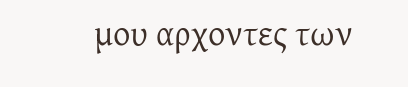μου αρχοντες των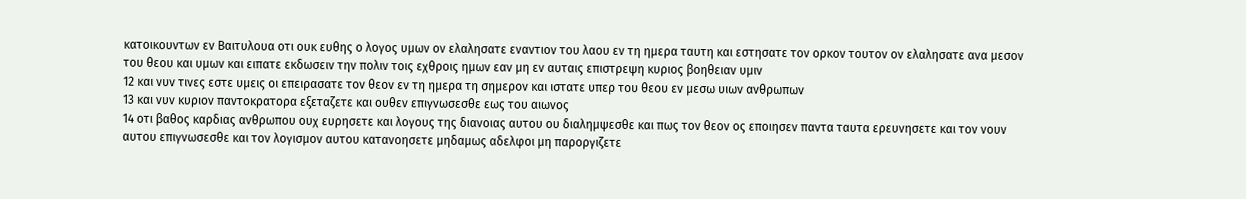κατοικουντων εν Βαιτυλουα οτι ουκ ευθης ο λογος υμων ον ελαλησατε εναντιον του λαου εν τη ημερα ταυτη και εστησατε τον ορκον τουτον ον ελαλησατε ανα μεσον του θεου και υμων και ειπατε εκδωσειν την πολιν τοις εχθροις ημων εαν μη εν αυταις επιστρεψη κυριος βοηθειαν υμιν
12 και νυν τινες εστε υμεις οι επειρασατε τον θεον εν τη ημερα τη σημερον και ιστατε υπερ του θεου εν μεσω υιων ανθρωπων
13 και νυν κυριον παντοκρατορα εξεταζετε και ουθεν επιγνωσεσθε εως του αιωνος
14 οτι βαθος καρδιας ανθρωπου ουχ ευρησετε και λογους της διανοιας αυτου ου διαλημψεσθε και πως τον θεον ος εποιησεν παντα ταυτα ερευνησετε και τον νουν αυτου επιγνωσεσθε και τον λογισμον αυτου κατανοησετε μηδαμως αδελφοι μη παροργιζετε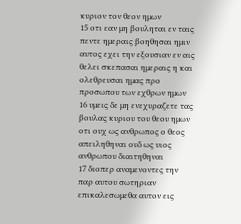κυριον τον θεον ημων
15 οτι εαν μη βουληται εν ταις πεντε ημεραις βοηθησαι ημιν αυτος εχει την εξουσιαν εν αις θελει σκεπασαι ημεραις η και ολεθρευσαι ημας προ προσωπου των εχθρων ημων
16 υμεις δε μη ενεχυραζετε τας βουλας κυριου του θεου ημων οτι ουχ ως ανθρωπος ο θεος απειληθηναι ουδ ως υιος ανθρωπου διαιτηθηναι
17 διοπερ αναμενοντες την παρ αυτου σωτηριαν επικαλεσωμεθα αυτον εις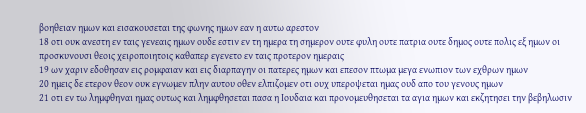βοηθειαν ημων και εισακουσεται της φωνης ημων εαν η αυτω αρεστον
18 οτι ουκ ανεστη εν ταις γενεαις ημων ουδε εστιν εν τη ημερα τη σημερον ουτε φυλη ουτε πατρια ουτε δημος ουτε πολις εξ ημων οι προσκυνουσι θεοις χειροποιητοις καθαπερ εγενετο εν ταις προτερον ημεραις
19 ων χαριν εδοθησαν εις ρομφαιαν και εις διαρπαγην οι πατερες ημων και επεσον πτωμα μεγα ενωπιον των εχθρων ημων
20 ημεις δε ετερον θεον ουκ εγνωμεν πλην αυτου οθεν ελπιζομεν οτι ουχ υπεροψεται ημας ουδ απο του γενους ημων
21 οτι εν τω λημφθηναι ημας ουτως και λημφθησεται πασα η Ιουδαια και προνομευθησεται τα αγια ημων και εκζητησει την βεβηλωσιν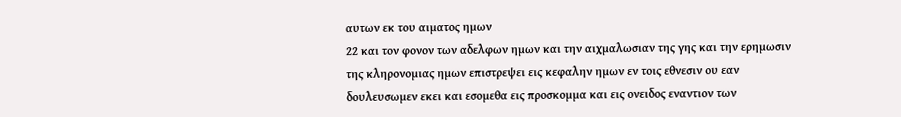αυτων εκ του αιματος ημων
22 και τον φονον των αδελφων ημων και την αιχμαλωσιαν της γης και την ερημωσιν της κληρονομιας ημων επιστρεψει εις κεφαλην ημων εν τοις εθνεσιν ου εαν δουλευσωμεν εκει και εσομεθα εις προσκομμα και εις ονειδος εναντιον των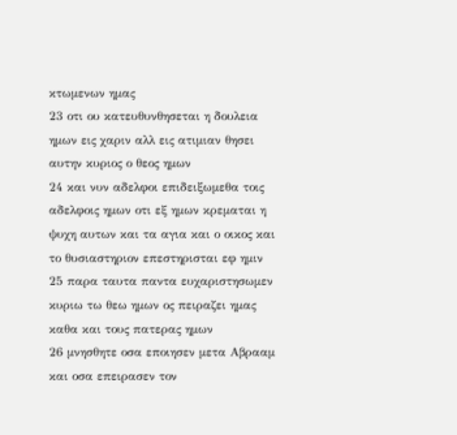κτωμενων ημας
23 οτι ου κατευθυνθησεται η δουλεια ημων εις χαριν αλλ εις ατιμιαν θησει αυτην κυριος ο θεος ημων
24 και νυν αδελφοι επιδειξωμεθα τοις αδελφοις ημων οτι εξ ημων κρεμαται η ψυχη αυτων και τα αγια και ο οικος και το θυσιαστηριον επεστηρισται εφ ημιν
25 παρα ταυτα παντα ευχαριστησωμεν κυριω τω θεω ημων ος πειραζει ημας καθα και τους πατερας ημων
26 μνησθητε οσα εποιησεν μετα Αβρααμ και οσα επειρασεν τον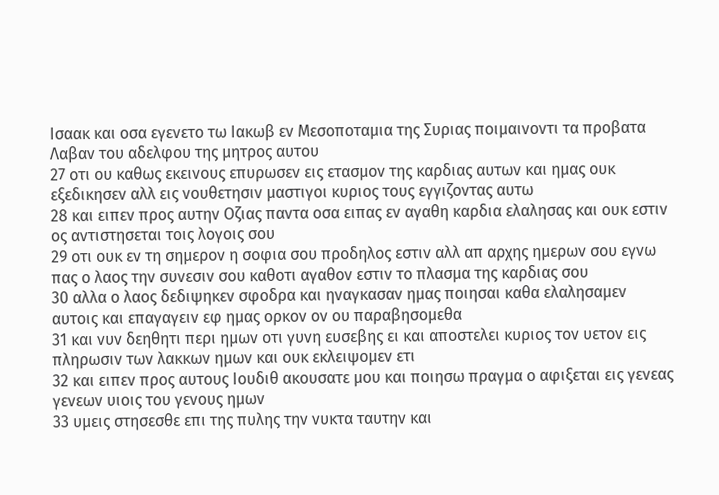Ισαακ και οσα εγενετο τω Ιακωβ εν Μεσοποταμια της Συριας ποιμαινοντι τα προβατα Λαβαν του αδελφου της μητρος αυτου
27 οτι ου καθως εκεινους επυρωσεν εις ετασμον της καρδιας αυτων και ημας ουκ εξεδικησεν αλλ εις νουθετησιν μαστιγοι κυριος τους εγγιζοντας αυτω
28 και ειπεν προς αυτην Οζιας παντα οσα ειπας εν αγαθη καρδια ελαλησας και ουκ εστιν ος αντιστησεται τοις λογοις σου
29 οτι ουκ εν τη σημερον η σοφια σου προδηλος εστιν αλλ απ αρχης ημερων σου εγνω πας ο λαος την συνεσιν σου καθοτι αγαθον εστιν το πλασμα της καρδιας σου
30 αλλα ο λαος δεδιψηκεν σφοδρα και ηναγκασαν ημας ποιησαι καθα ελαλησαμεν αυτοις και επαγαγειν εφ ημας ορκον ον ου παραβησομεθα
31 και νυν δεηθητι περι ημων οτι γυνη ευσεβης ει και αποστελει κυριος τον υετον εις πληρωσιν των λακκων ημων και ουκ εκλειψομεν ετι
32 και ειπεν προς αυτους Ιουδιθ ακουσατε μου και ποιησω πραγμα ο αφιξεται εις γενεας γενεων υιοις του γενους ημων
33 υμεις στησεσθε επι της πυλης την νυκτα ταυτην και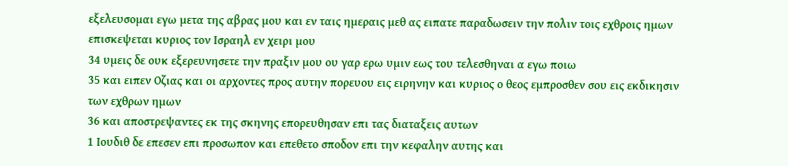εξελευσομαι εγω μετα της αβρας μου και εν ταις ημεραις μεθ ας ειπατε παραδωσειν την πολιν τοις εχθροις ημων επισκεψεται κυριος τον Ισραηλ εν χειρι μου
34 υμεις δε ουκ εξερευνησετε την πραξιν μου ου γαρ ερω υμιν εως του τελεσθηναι α εγω ποιω
35 και ειπεν Οζιας και οι αρχοντες προς αυτην πορευου εις ειρηνην και κυριος ο θεος εμπροσθεν σου εις εκδικησιν των εχθρων ημων
36 και αποστρεψαντες εκ της σκηνης επορευθησαν επι τας διαταξεις αυτων
1 Ιουδιθ δε επεσεν επι προσωπον και επεθετο σποδον επι την κεφαλην αυτης και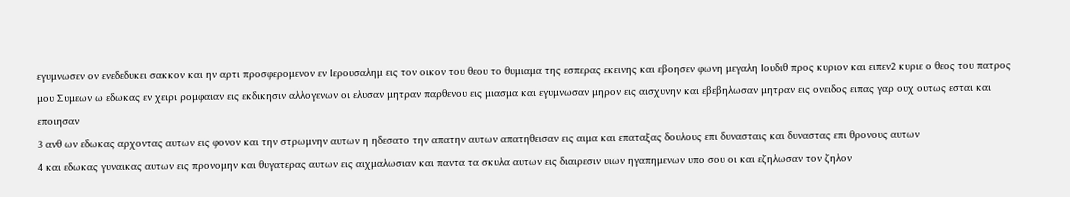εγυμνωσεν ον ενεδεδυκει σακκον και ην αρτι προσφερομενον εν Ιερουσαλημ εις τον οικον του θεου το θυμιαμα της εσπερας εκεινης και εβοησεν φωνη μεγαλη Ιουδιθ προς κυριον και ειπεν2 κυριε ο θεος του πατρος μου Συμεων ω εδωκας εν χειρι ρομφαιαν εις εκδικησιν αλλογενων οι ελυσαν μητραν παρθενου εις μιασμα και εγυμνωσαν μηρον εις αισχυνην και εβεβηλωσαν μητραν εις ονειδος ειπας γαρ ουχ ουτως εσται και εποιησαν
3 ανθ ων εδωκας αρχοντας αυτων εις φονον και την στρωμνην αυτων η ηδεσατο την απατην αυτων απατηθεισαν εις αιμα και επαταξας δουλους επι δυνασταις και δυναστας επι θρονους αυτων
4 και εδωκας γυναικας αυτων εις προνομην και θυγατερας αυτων εις αιχμαλωσιαν και παντα τα σκυλα αυτων εις διαιρεσιν υιων ηγαπημενων υπο σου οι και εζηλωσαν τον ζηλον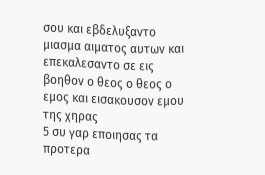σου και εβδελυξαντο μιασμα αιματος αυτων και επεκαλεσαντο σε εις βοηθον ο θεος ο θεος ο εμος και εισακουσον εμου της χηρας
5 συ γαρ εποιησας τα προτερα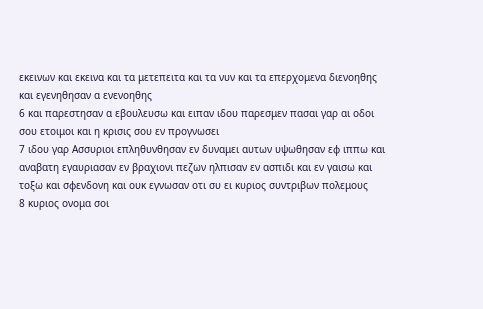εκεινων και εκεινα και τα μετεπειτα και τα νυν και τα επερχομενα διενοηθης και εγενηθησαν α ενενοηθης
6 και παρεστησαν α εβουλευσω και ειπαν ιδου παρεσμεν πασαι γαρ αι οδοι σου ετοιμοι και η κρισις σου εν προγνωσει
7 ιδου γαρ Ασσυριοι επληθυνθησαν εν δυναμει αυτων υψωθησαν εφ ιππω και αναβατη εγαυριασαν εν βραχιονι πεζων ηλπισαν εν ασπιδι και εν γαισω και τοξω και σφενδονη και ουκ εγνωσαν οτι συ ει κυριος συντριβων πολεμους
8 κυριος ονομα σοι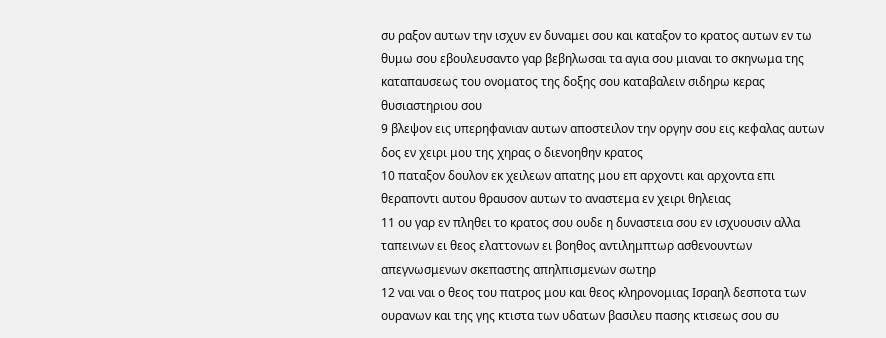συ ραξον αυτων την ισχυν εν δυναμει σου και καταξον το κρατος αυτων εν τω θυμω σου εβουλευσαντο γαρ βεβηλωσαι τα αγια σου μιαναι το σκηνωμα της καταπαυσεως του ονοματος της δοξης σου καταβαλειν σιδηρω κερας θυσιαστηριου σου
9 βλεψον εις υπερηφανιαν αυτων αποστειλον την οργην σου εις κεφαλας αυτων δος εν χειρι μου της χηρας ο διενοηθην κρατος
10 παταξον δουλον εκ χειλεων απατης μου επ αρχοντι και αρχοντα επι θεραποντι αυτου θραυσον αυτων το αναστεμα εν χειρι θηλειας
11 ου γαρ εν πληθει το κρατος σου ουδε η δυναστεια σου εν ισχυουσιν αλλα ταπεινων ει θεος ελαττονων ει βοηθος αντιλημπτωρ ασθενουντων απεγνωσμενων σκεπαστης απηλπισμενων σωτηρ
12 ναι ναι ο θεος του πατρος μου και θεος κληρονομιας Ισραηλ δεσποτα των ουρανων και της γης κτιστα των υδατων βασιλευ πασης κτισεως σου συ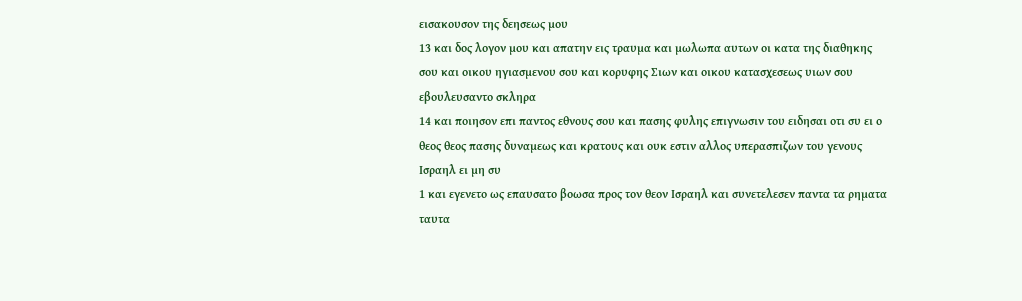εισακουσον της δεησεως μου
13 και δος λογον μου και απατην εις τραυμα και μωλωπα αυτων οι κατα της διαθηκης σου και οικου ηγιασμενου σου και κορυφης Σιων και οικου κατασχεσεως υιων σου εβουλευσαντο σκληρα
14 και ποιησον επι παντος εθνους σου και πασης φυλης επιγνωσιν του ειδησαι οτι συ ει ο θεος θεος πασης δυναμεως και κρατους και ουκ εστιν αλλος υπερασπιζων του γενους Ισραηλ ει μη συ
1 και εγενετο ως επαυσατο βοωσα προς τον θεον Ισραηλ και συνετελεσεν παντα τα ρηματα ταυτα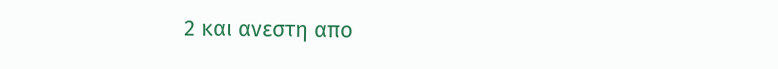2 και ανεστη απο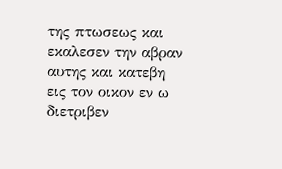της πτωσεως και εκαλεσεν την αβραν αυτης και κατεβη εις τον οικον εν ω διετριβεν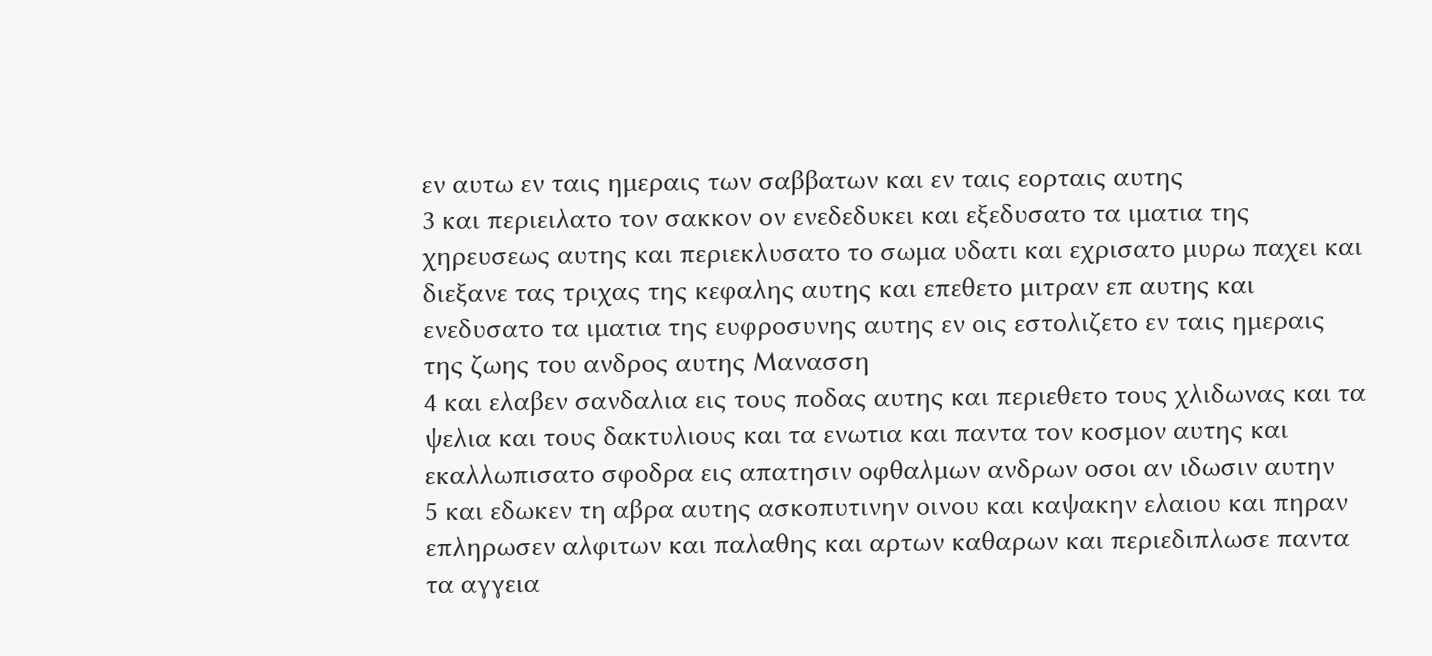εν αυτω εν ταις ημεραις των σαββατων και εν ταις εορταις αυτης
3 και περιειλατο τον σακκον ον ενεδεδυκει και εξεδυσατο τα ιματια της χηρευσεως αυτης και περιεκλυσατο το σωμα υδατι και εχρισατο μυρω παχει και διεξανε τας τριχας της κεφαλης αυτης και επεθετο μιτραν επ αυτης και ενεδυσατο τα ιματια της ευφροσυνης αυτης εν οις εστολιζετο εν ταις ημεραις της ζωης του ανδρος αυτης Μανασση
4 και ελαβεν σανδαλια εις τους ποδας αυτης και περιεθετο τους χλιδωνας και τα ψελια και τους δακτυλιους και τα ενωτια και παντα τον κοσμον αυτης και εκαλλωπισατο σφοδρα εις απατησιν οφθαλμων ανδρων οσοι αν ιδωσιν αυτην
5 και εδωκεν τη αβρα αυτης ασκοπυτινην οινου και καψακην ελαιου και πηραν επληρωσεν αλφιτων και παλαθης και αρτων καθαρων και περιεδιπλωσε παντα τα αγγεια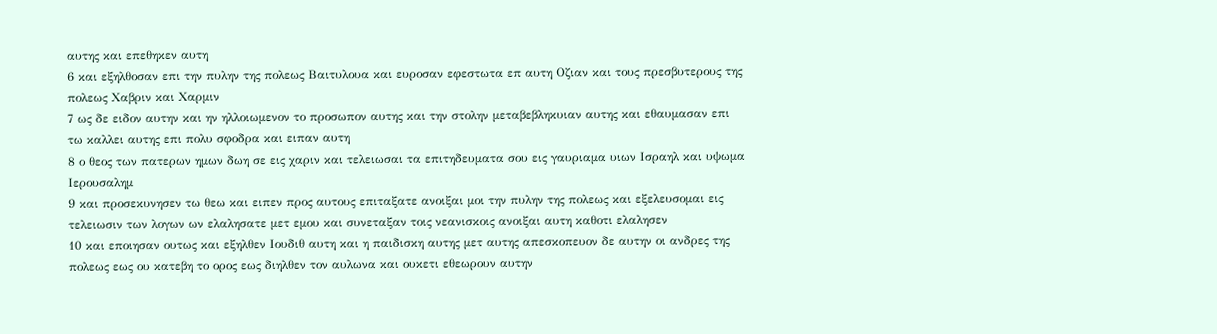αυτης και επεθηκεν αυτη
6 και εξηλθοσαν επι την πυλην της πολεως Βαιτυλουα και ευροσαν εφεστωτα επ αυτη Οζιαν και τους πρεσβυτερους της πολεως Χαβριν και Χαρμιν
7 ως δε ειδον αυτην και ην ηλλοιωμενον το προσωπον αυτης και την στολην μεταβεβληκυιαν αυτης και εθαυμασαν επι τω καλλει αυτης επι πολυ σφοδρα και ειπαν αυτη
8 ο θεος των πατερων ημων δωη σε εις χαριν και τελειωσαι τα επιτηδευματα σου εις γαυριαμα υιων Ισραηλ και υψωμα Ιερουσαλημ
9 και προσεκυνησεν τω θεω και ειπεν προς αυτους επιταξατε ανοιξαι μοι την πυλην της πολεως και εξελευσομαι εις τελειωσιν των λογων ων ελαλησατε μετ εμου και συνεταξαν τοις νεανισκοις ανοιξαι αυτη καθοτι ελαλησεν
10 και εποιησαν ουτως και εξηλθεν Ιουδιθ αυτη και η παιδισκη αυτης μετ αυτης απεσκοπευον δε αυτην οι ανδρες της πολεως εως ου κατεβη το ορος εως διηλθεν τον αυλωνα και ουκετι εθεωρουν αυτην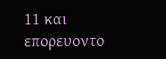11 και επορευοντο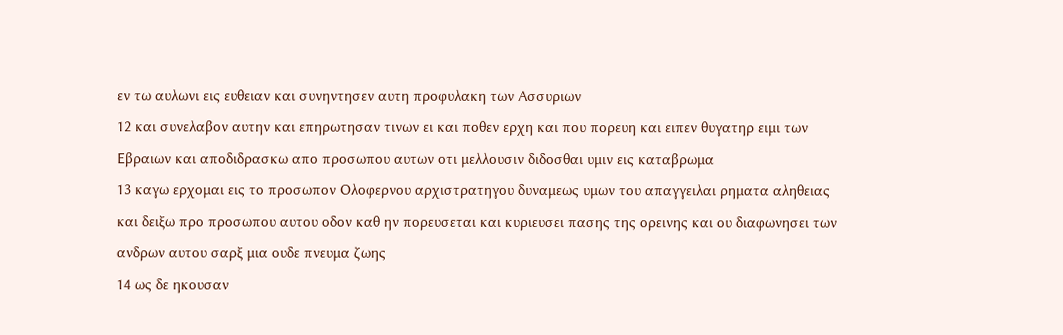εν τω αυλωνι εις ευθειαν και συνηντησεν αυτη προφυλακη των Ασσυριων
12 και συνελαβον αυτην και επηρωτησαν τινων ει και ποθεν ερχη και που πορευη και ειπεν θυγατηρ ειμι των Εβραιων και αποδιδρασκω απο προσωπου αυτων οτι μελλουσιν διδοσθαι υμιν εις καταβρωμα
13 καγω ερχομαι εις το προσωπον Ολοφερνου αρχιστρατηγου δυναμεως υμων του απαγγειλαι ρηματα αληθειας και δειξω προ προσωπου αυτου οδον καθ ην πορευσεται και κυριευσει πασης της ορεινης και ου διαφωνησει των ανδρων αυτου σαρξ μια ουδε πνευμα ζωης
14 ως δε ηκουσαν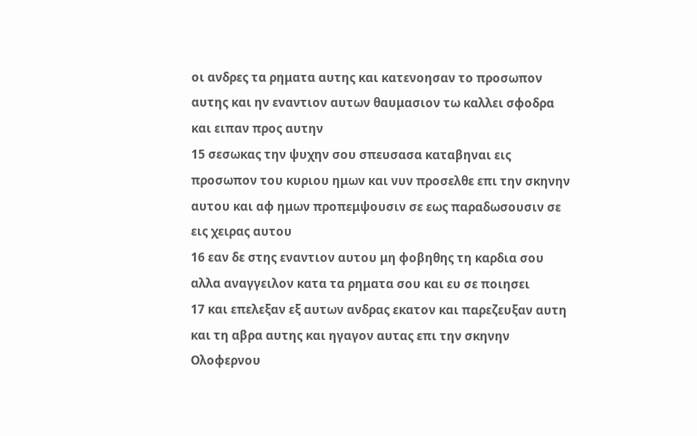οι ανδρες τα ρηματα αυτης και κατενοησαν το προσωπον αυτης και ην εναντιον αυτων θαυμασιον τω καλλει σφοδρα και ειπαν προς αυτην
15 σεσωκας την ψυχην σου σπευσασα καταβηναι εις προσωπον του κυριου ημων και νυν προσελθε επι την σκηνην αυτου και αφ ημων προπεμψουσιν σε εως παραδωσουσιν σε εις χειρας αυτου
16 εαν δε στης εναντιον αυτου μη φοβηθης τη καρδια σου αλλα αναγγειλον κατα τα ρηματα σου και ευ σε ποιησει
17 και επελεξαν εξ αυτων ανδρας εκατον και παρεζευξαν αυτη και τη αβρα αυτης και ηγαγον αυτας επι την σκηνην Ολοφερνου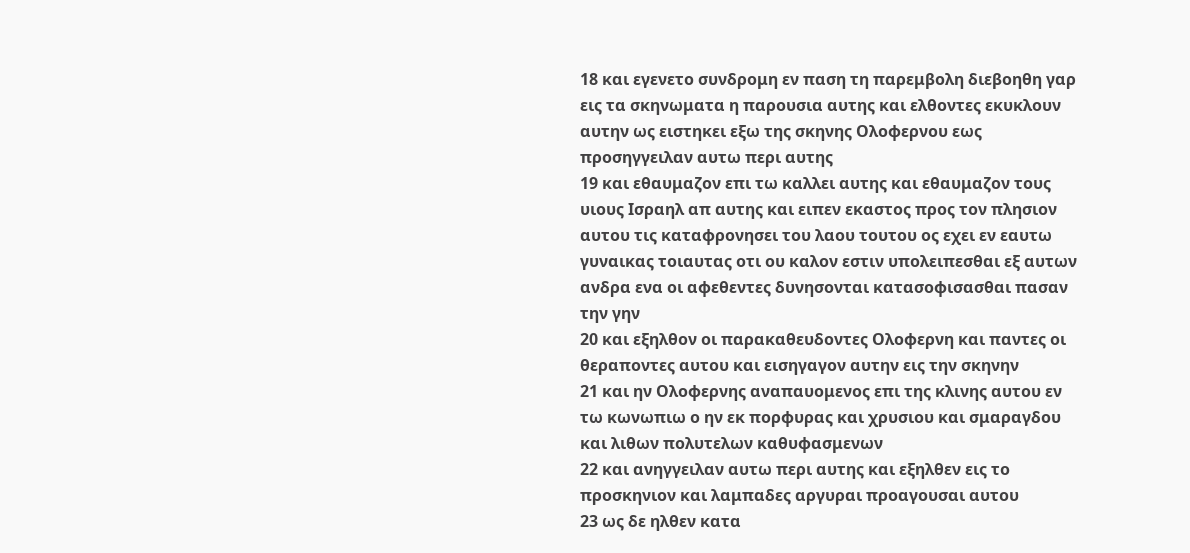18 και εγενετο συνδρομη εν παση τη παρεμβολη διεβοηθη γαρ εις τα σκηνωματα η παρουσια αυτης και ελθοντες εκυκλουν αυτην ως ειστηκει εξω της σκηνης Ολοφερνου εως προσηγγειλαν αυτω περι αυτης
19 και εθαυμαζον επι τω καλλει αυτης και εθαυμαζον τους υιους Ισραηλ απ αυτης και ειπεν εκαστος προς τον πλησιον αυτου τις καταφρονησει του λαου τουτου ος εχει εν εαυτω γυναικας τοιαυτας οτι ου καλον εστιν υπολειπεσθαι εξ αυτων ανδρα ενα οι αφεθεντες δυνησονται κατασοφισασθαι πασαν την γην
20 και εξηλθον οι παρακαθευδοντες Ολοφερνη και παντες οι θεραποντες αυτου και εισηγαγον αυτην εις την σκηνην
21 και ην Ολοφερνης αναπαυομενος επι της κλινης αυτου εν τω κωνωπιω ο ην εκ πορφυρας και χρυσιου και σμαραγδου και λιθων πολυτελων καθυφασμενων
22 και ανηγγειλαν αυτω περι αυτης και εξηλθεν εις το προσκηνιον και λαμπαδες αργυραι προαγουσαι αυτου
23 ως δε ηλθεν κατα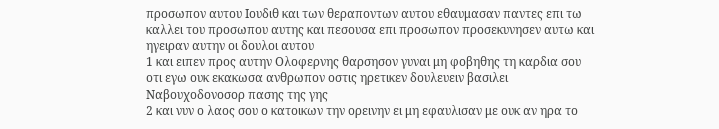προσωπον αυτου Ιουδιθ και των θεραποντων αυτου εθαυμασαν παντες επι τω καλλει του προσωπου αυτης και πεσουσα επι προσωπον προσεκυνησεν αυτω και ηγειραν αυτην οι δουλοι αυτου
1 και ειπεν προς αυτην Ολοφερνης θαρσησον γυναι μη φοβηθης τη καρδια σου οτι εγω ουκ εκακωσα ανθρωπον οστις ηρετικεν δουλευειν βασιλει Ναβουχοδονοσορ πασης της γης
2 και νυν ο λαος σου ο κατοικων την ορεινην ει μη εφαυλισαν με ουκ αν ηρα το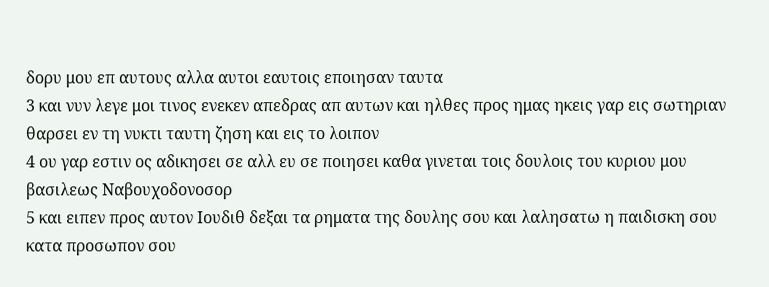δορυ μου επ αυτους αλλα αυτοι εαυτοις εποιησαν ταυτα
3 και νυν λεγε μοι τινος ενεκεν απεδρας απ αυτων και ηλθες προς ημας ηκεις γαρ εις σωτηριαν θαρσει εν τη νυκτι ταυτη ζηση και εις το λοιπον
4 ου γαρ εστιν ος αδικησει σε αλλ ευ σε ποιησει καθα γινεται τοις δουλοις του κυριου μου βασιλεως Ναβουχοδονοσορ
5 και ειπεν προς αυτον Ιουδιθ δεξαι τα ρηματα της δουλης σου και λαλησατω η παιδισκη σου κατα προσωπον σου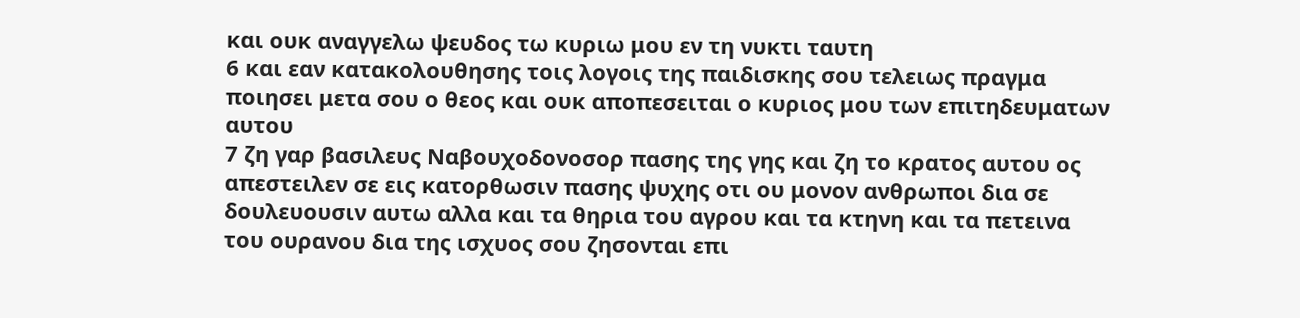και ουκ αναγγελω ψευδος τω κυριω μου εν τη νυκτι ταυτη
6 και εαν κατακολουθησης τοις λογοις της παιδισκης σου τελειως πραγμα ποιησει μετα σου ο θεος και ουκ αποπεσειται ο κυριος μου των επιτηδευματων αυτου
7 ζη γαρ βασιλευς Ναβουχοδονοσορ πασης της γης και ζη το κρατος αυτου ος απεστειλεν σε εις κατορθωσιν πασης ψυχης οτι ου μονον ανθρωποι δια σε δουλευουσιν αυτω αλλα και τα θηρια του αγρου και τα κτηνη και τα πετεινα του ουρανου δια της ισχυος σου ζησονται επι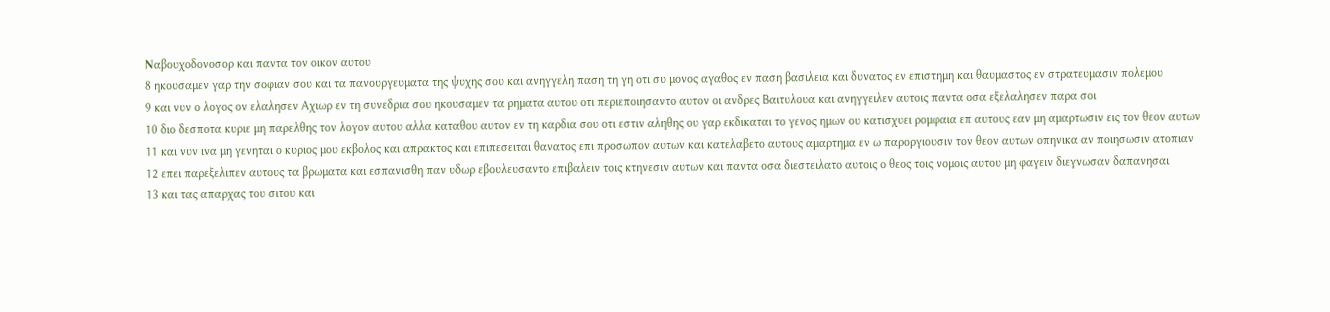Ναβουχοδονοσορ και παντα τον οικον αυτου
8 ηκουσαμεν γαρ την σοφιαν σου και τα πανουργευματα της ψυχης σου και ανηγγελη παση τη γη οτι συ μονος αγαθος εν παση βασιλεια και δυνατος εν επιστημη και θαυμαστος εν στρατευμασιν πολεμου
9 και νυν ο λογος ον ελαλησεν Αχιωρ εν τη συνεδρια σου ηκουσαμεν τα ρηματα αυτου οτι περιεποιησαντο αυτον οι ανδρες Βαιτυλουα και ανηγγειλεν αυτοις παντα οσα εξελαλησεν παρα σοι
10 διο δεσποτα κυριε μη παρελθης τον λογον αυτου αλλα καταθου αυτον εν τη καρδια σου οτι εστιν αληθης ου γαρ εκδικαται το γενος ημων ου κατισχυει ρομφαια επ αυτους εαν μη αμαρτωσιν εις τον θεον αυτων
11 και νυν ινα μη γενηται ο κυριος μου εκβολος και απρακτος και επιπεσειται θανατος επι προσωπον αυτων και κατελαβετο αυτους αμαρτημα εν ω παροργιουσιν τον θεον αυτων οπηνικα αν ποιησωσιν ατοπιαν
12 επει παρεξελιπεν αυτους τα βρωματα και εσπανισθη παν υδωρ εβουλευσαντο επιβαλειν τοις κτηνεσιν αυτων και παντα οσα διεστειλατο αυτοις ο θεος τοις νομοις αυτου μη φαγειν διεγνωσαν δαπανησαι
13 και τας απαρχας του σιτου και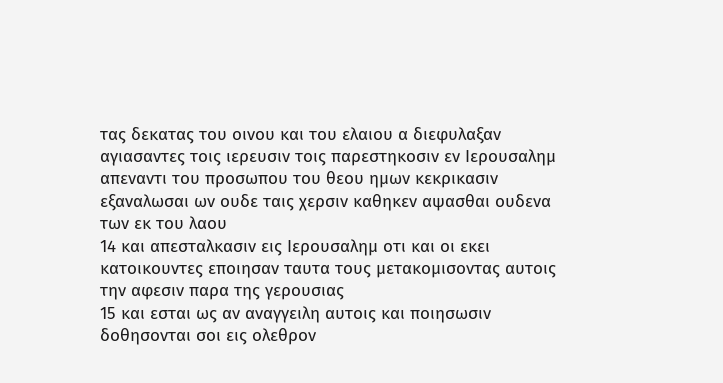τας δεκατας του οινου και του ελαιου α διεφυλαξαν αγιασαντες τοις ιερευσιν τοις παρεστηκοσιν εν Ιερουσαλημ απεναντι του προσωπου του θεου ημων κεκρικασιν εξαναλωσαι ων ουδε ταις χερσιν καθηκεν αψασθαι ουδενα των εκ του λαου
14 και απεσταλκασιν εις Ιερουσαλημ οτι και οι εκει κατοικουντες εποιησαν ταυτα τους μετακομισοντας αυτοις την αφεσιν παρα της γερουσιας
15 και εσται ως αν αναγγειλη αυτοις και ποιησωσιν δοθησονται σοι εις ολεθρον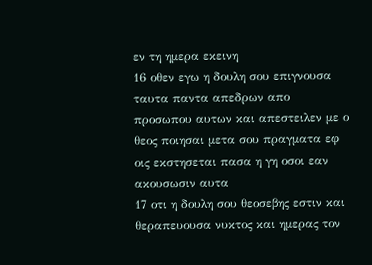εν τη ημερα εκεινη
16 οθεν εγω η δουλη σου επιγνουσα ταυτα παντα απεδρων απο προσωπου αυτων και απεστειλεν με ο θεος ποιησαι μετα σου πραγματα εφ οις εκστησεται πασα η γη οσοι εαν ακουσωσιν αυτα
17 οτι η δουλη σου θεοσεβης εστιν και θεραπευουσα νυκτος και ημερας τον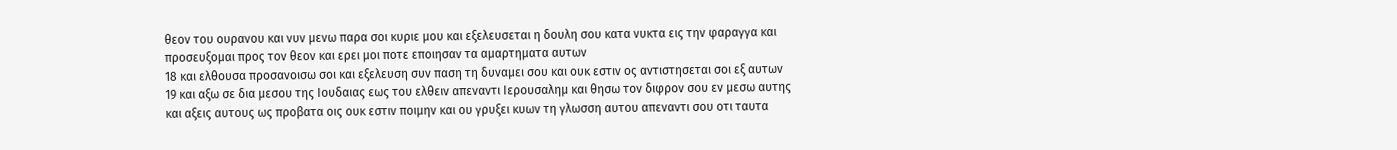θεον του ουρανου και νυν μενω παρα σοι κυριε μου και εξελευσεται η δουλη σου κατα νυκτα εις την φαραγγα και προσευξομαι προς τον θεον και ερει μοι ποτε εποιησαν τα αμαρτηματα αυτων
18 και ελθουσα προσανοισω σοι και εξελευση συν παση τη δυναμει σου και ουκ εστιν ος αντιστησεται σοι εξ αυτων
19 και αξω σε δια μεσου της Ιουδαιας εως του ελθειν απεναντι Ιερουσαλημ και θησω τον διφρον σου εν μεσω αυτης και αξεις αυτους ως προβατα οις ουκ εστιν ποιμην και ου γρυξει κυων τη γλωσση αυτου απεναντι σου οτι ταυτα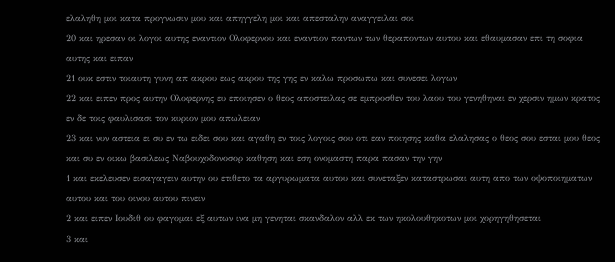ελαληθη μοι κατα προγνωσιν μου και απηγγελη μοι και απεσταλην αναγγειλαι σοι
20 και ηρεσαν οι λογοι αυτης εναντιον Ολοφερνου και εναντιον παντων των θεραποντων αυτου και εθαυμασαν επι τη σοφια αυτης και ειπαν
21 ουκ εστιν τοιαυτη γυνη απ ακρου εως ακρου της γης εν καλω προσωπω και συνεσει λογων
22 και ειπεν προς αυτην Ολοφερνης ευ εποιησεν ο θεος αποστειλας σε εμπροσθεν του λαου του γενηθηναι εν χερσιν ημων κρατος εν δε τοις φαυλισασι τον κυριον μου απωλειαν
23 και νυν αστεια ει συ εν τω ειδει σου και αγαθη εν τοις λογοις σου οτι εαν ποιησης καθα ελαλησας ο θεος σου εσται μου θεος και συ εν οικω βασιλεως Ναβουχοδονοσορ καθηση και εση ονομαστη παρα πασαν την γην
1 και εκελευσεν εισαγαγειν αυτην ου ετιθετο τα αργυρωματα αυτου και συνεταξεν καταστρωσαι αυτη απο των οψοποιηματων αυτου και του οινου αυτου πινειν
2 και ειπεν Ιουδιθ ου φαγομαι εξ αυτων ινα μη γενηται σκανδαλον αλλ εκ των ηκολουθηκοτων μοι χορηγηθησεται
3 και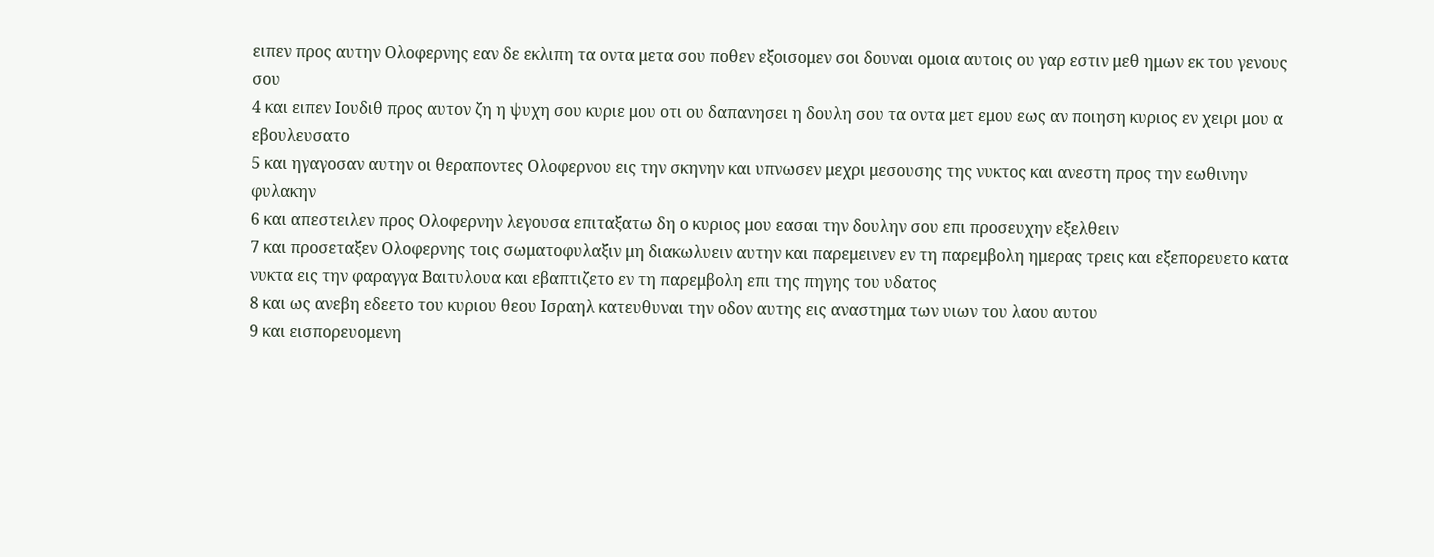ειπεν προς αυτην Ολοφερνης εαν δε εκλιπη τα οντα μετα σου ποθεν εξοισομεν σοι δουναι ομοια αυτοις ου γαρ εστιν μεθ ημων εκ του γενους σου
4 και ειπεν Ιουδιθ προς αυτον ζη η ψυχη σου κυριε μου οτι ου δαπανησει η δουλη σου τα οντα μετ εμου εως αν ποιηση κυριος εν χειρι μου α εβουλευσατο
5 και ηγαγοσαν αυτην οι θεραποντες Ολοφερνου εις την σκηνην και υπνωσεν μεχρι μεσουσης της νυκτος και ανεστη προς την εωθινην φυλακην
6 και απεστειλεν προς Ολοφερνην λεγουσα επιταξατω δη ο κυριος μου εασαι την δουλην σου επι προσευχην εξελθειν
7 και προσεταξεν Ολοφερνης τοις σωματοφυλαξιν μη διακωλυειν αυτην και παρεμεινεν εν τη παρεμβολη ημερας τρεις και εξεπορευετο κατα νυκτα εις την φαραγγα Βαιτυλουα και εβαπτιζετο εν τη παρεμβολη επι της πηγης του υδατος
8 και ως ανεβη εδεετο του κυριου θεου Ισραηλ κατευθυναι την οδον αυτης εις αναστημα των υιων του λαου αυτου
9 και εισπορευομενη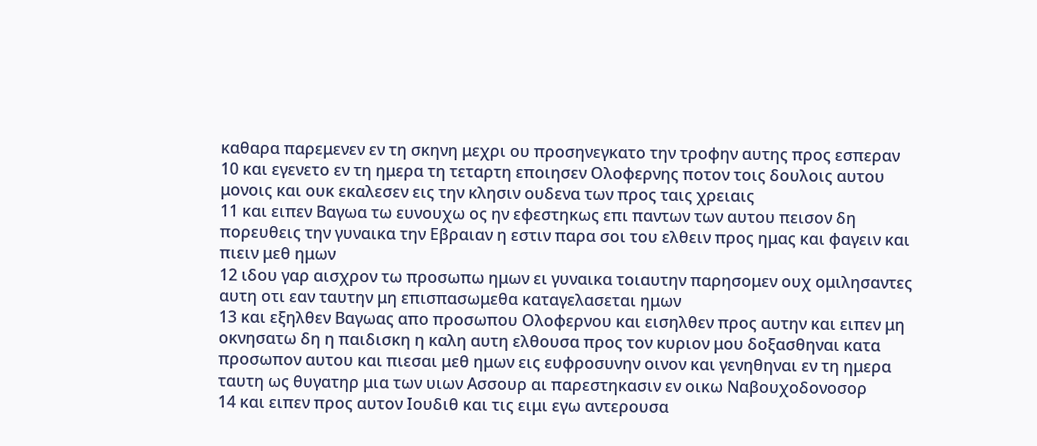καθαρα παρεμενεν εν τη σκηνη μεχρι ου προσηνεγκατο την τροφην αυτης προς εσπεραν
10 και εγενετο εν τη ημερα τη τεταρτη εποιησεν Ολοφερνης ποτον τοις δουλοις αυτου μονοις και ουκ εκαλεσεν εις την κλησιν ουδενα των προς ταις χρειαις
11 και ειπεν Βαγωα τω ευνουχω ος ην εφεστηκως επι παντων των αυτου πεισον δη πορευθεις την γυναικα την Εβραιαν η εστιν παρα σοι του ελθειν προς ημας και φαγειν και πιειν μεθ ημων
12 ιδου γαρ αισχρον τω προσωπω ημων ει γυναικα τοιαυτην παρησομεν ουχ ομιλησαντες αυτη οτι εαν ταυτην μη επισπασωμεθα καταγελασεται ημων
13 και εξηλθεν Βαγωας απο προσωπου Ολοφερνου και εισηλθεν προς αυτην και ειπεν μη οκνησατω δη η παιδισκη η καλη αυτη ελθουσα προς τον κυριον μου δοξασθηναι κατα προσωπον αυτου και πιεσαι μεθ ημων εις ευφροσυνην οινον και γενηθηναι εν τη ημερα ταυτη ως θυγατηρ μια των υιων Ασσουρ αι παρεστηκασιν εν οικω Ναβουχοδονοσορ
14 και ειπεν προς αυτον Ιουδιθ και τις ειμι εγω αντερουσα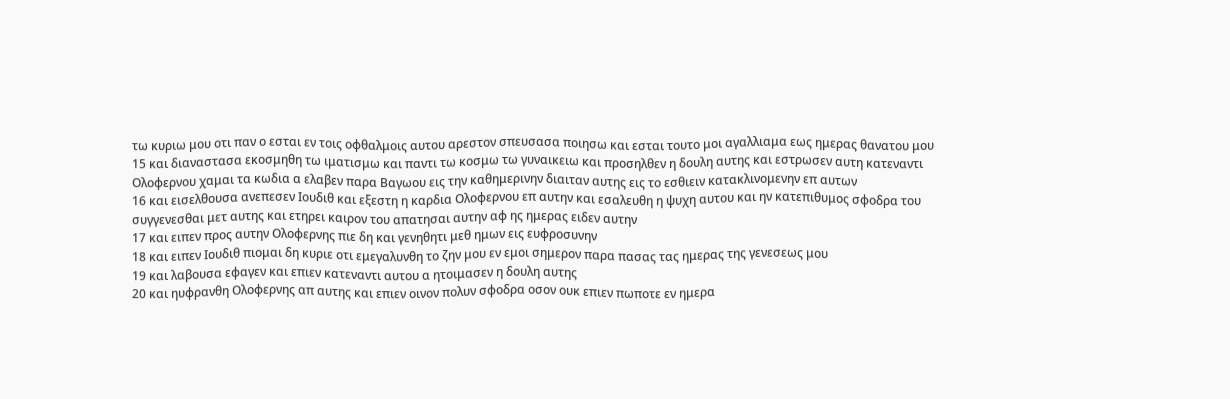τω κυριω μου οτι παν ο εσται εν τοις οφθαλμοις αυτου αρεστον σπευσασα ποιησω και εσται τουτο μοι αγαλλιαμα εως ημερας θανατου μου
15 και διαναστασα εκοσμηθη τω ιματισμω και παντι τω κοσμω τω γυναικειω και προσηλθεν η δουλη αυτης και εστρωσεν αυτη κατεναντι Ολοφερνου χαμαι τα κωδια α ελαβεν παρα Βαγωου εις την καθημερινην διαιταν αυτης εις το εσθιειν κατακλινομενην επ αυτων
16 και εισελθουσα ανεπεσεν Ιουδιθ και εξεστη η καρδια Ολοφερνου επ αυτην και εσαλευθη η ψυχη αυτου και ην κατεπιθυμος σφοδρα του συγγενεσθαι μετ αυτης και ετηρει καιρον του απατησαι αυτην αφ ης ημερας ειδεν αυτην
17 και ειπεν προς αυτην Ολοφερνης πιε δη και γενηθητι μεθ ημων εις ευφροσυνην
18 και ειπεν Ιουδιθ πιομαι δη κυριε οτι εμεγαλυνθη το ζην μου εν εμοι σημερον παρα πασας τας ημερας της γενεσεως μου
19 και λαβουσα εφαγεν και επιεν κατεναντι αυτου α ητοιμασεν η δουλη αυτης
20 και ηυφρανθη Ολοφερνης απ αυτης και επιεν οινον πολυν σφοδρα οσον ουκ επιεν πωποτε εν ημερα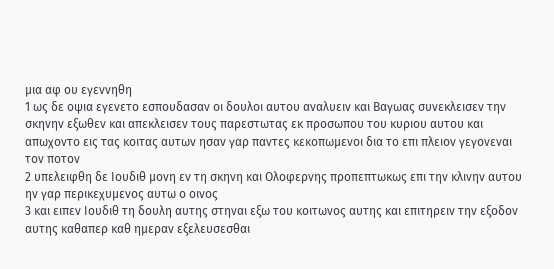μια αφ ου εγεννηθη
1 ως δε οψια εγενετο εσπουδασαν οι δουλοι αυτου αναλυειν και Βαγωας συνεκλεισεν την σκηνην εξωθεν και απεκλεισεν τους παρεστωτας εκ προσωπου του κυριου αυτου και απωχοντο εις τας κοιτας αυτων ησαν γαρ παντες κεκοπωμενοι δια το επι πλειον γεγονεναι τον ποτον
2 υπελειφθη δε Ιουδιθ μονη εν τη σκηνη και Ολοφερνης προπεπτωκως επι την κλινην αυτου ην γαρ περικεχυμενος αυτω ο οινος
3 και ειπεν Ιουδιθ τη δουλη αυτης στηναι εξω του κοιτωνος αυτης και επιτηρειν την εξοδον αυτης καθαπερ καθ ημεραν εξελευσεσθαι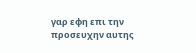γαρ εφη επι την προσευχην αυτης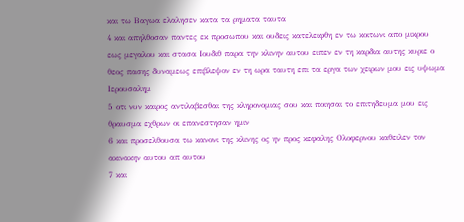και τω Βαγωα ελαλησεν κατα τα ρηματα ταυτα
4 και απηλθοσαν παντες εκ προσωπου και ουδεις κατελειφθη εν τω κοιτωνι απο μικρου εως μεγαλου και στασα Ιουδιθ παρα την κλινην αυτου ειπεν εν τη καρδια αυτης κυριε ο θεος πασης δυναμεως επιβλεψον εν τη ωρα ταυτη επι τα εργα των χειρων μου εις υψωμα Ιερουσαλημ
5 οτι νυν καιρος αντιλαβεσθαι της κληρονομιας σου και ποιησαι το επιτηδευμα μου εις θραυσμα εχθρων οι επανεστησαν ημιν
6 και προσελθουσα τω κανονι της κλινης ος ην προς κεφαλης Ολοφερνου καθειλεν τον ακινακην αυτου απ αυτου
7 και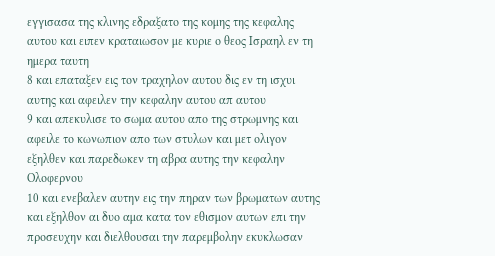εγγισασα της κλινης εδραξατο της κομης της κεφαλης αυτου και ειπεν κραταιωσον με κυριε ο θεος Ισραηλ εν τη ημερα ταυτη
8 και επαταξεν εις τον τραχηλον αυτου δις εν τη ισχυι αυτης και αφειλεν την κεφαλην αυτου απ αυτου
9 και απεκυλισε το σωμα αυτου απο της στρωμνης και αφειλε το κωνωπιον απο των στυλων και μετ ολιγον εξηλθεν και παρεδωκεν τη αβρα αυτης την κεφαλην Ολοφερνου
10 και ενεβαλεν αυτην εις την πηραν των βρωματων αυτης και εξηλθον αι δυο αμα κατα τον εθισμον αυτων επι την προσευχην και διελθουσαι την παρεμβολην εκυκλωσαν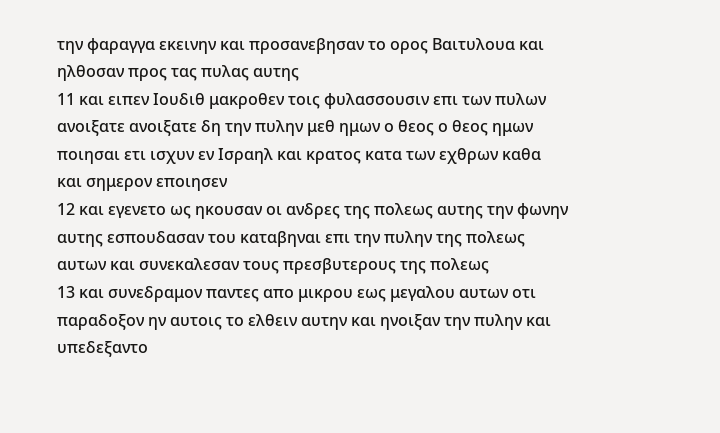την φαραγγα εκεινην και προσανεβησαν το ορος Βαιτυλουα και ηλθοσαν προς τας πυλας αυτης
11 και ειπεν Ιουδιθ μακροθεν τοις φυλασσουσιν επι των πυλων ανοιξατε ανοιξατε δη την πυλην μεθ ημων ο θεος ο θεος ημων ποιησαι ετι ισχυν εν Ισραηλ και κρατος κατα των εχθρων καθα και σημερον εποιησεν
12 και εγενετο ως ηκουσαν οι ανδρες της πολεως αυτης την φωνην αυτης εσπουδασαν του καταβηναι επι την πυλην της πολεως αυτων και συνεκαλεσαν τους πρεσβυτερους της πολεως
13 και συνεδραμον παντες απο μικρου εως μεγαλου αυτων οτι παραδοξον ην αυτοις το ελθειν αυτην και ηνοιξαν την πυλην και υπεδεξαντο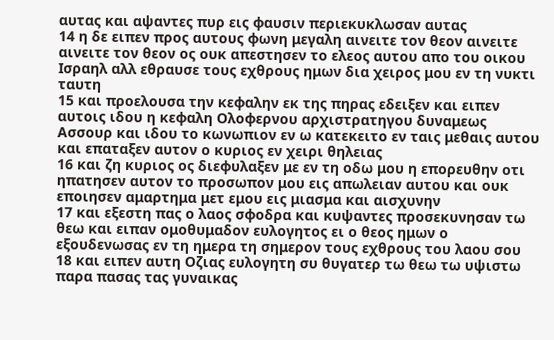αυτας και αψαντες πυρ εις φαυσιν περιεκυκλωσαν αυτας
14 η δε ειπεν προς αυτους φωνη μεγαλη αινειτε τον θεον αινειτε αινειτε τον θεον ος ουκ απεστησεν το ελεος αυτου απο του οικου Ισραηλ αλλ εθραυσε τους εχθρους ημων δια χειρος μου εν τη νυκτι ταυτη
15 και προελουσα την κεφαλην εκ της πηρας εδειξεν και ειπεν αυτοις ιδου η κεφαλη Ολοφερνου αρχιστρατηγου δυναμεως Ασσουρ και ιδου το κωνωπιον εν ω κατεκειτο εν ταις μεθαις αυτου και επαταξεν αυτον ο κυριος εν χειρι θηλειας
16 και ζη κυριος ος διεφυλαξεν με εν τη οδω μου η επορευθην οτι ηπατησεν αυτον το προσωπον μου εις απωλειαν αυτου και ουκ εποιησεν αμαρτημα μετ εμου εις μιασμα και αισχυνην
17 και εξεστη πας ο λαος σφοδρα και κυψαντες προσεκυνησαν τω θεω και ειπαν ομοθυμαδον ευλογητος ει ο θεος ημων ο εξουδενωσας εν τη ημερα τη σημερον τους εχθρους του λαου σου
18 και ειπεν αυτη Οζιας ευλογητη συ θυγατερ τω θεω τω υψιστω παρα πασας τας γυναικας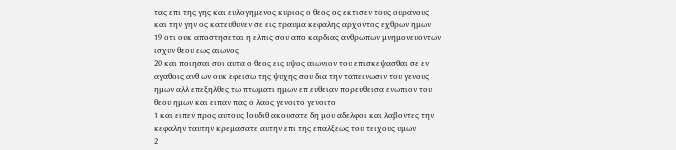τας επι της γης και ευλογημενος κυριος ο θεος ος εκτισεν τους ουρανους και την γην ος κατευθυνεν σε εις τραυμα κεφαλης αρχοντος εχθρων ημων
19 οτι ουκ αποστησεται η ελπις σου απο καρδιας ανθρωπων μνημονευοντων ισχυν θεου εως αιωνος
20 και ποιησαι σοι αυτα ο θεος εις υψος αιωνιον του επισκεψασθαι σε εν αγαθοις ανθ ων ουκ εφεισω της ψυχης σου δια την ταπεινωσιν του γενους ημων αλλ επεξηλθες τω πτωματι ημων επ ευθειαν πορευθεισα ενωπιον του θεου ημων και ειπαν πας ο λαος γενοιτο γενοιτο
1 και ειπεν προς αυτους Ιουδιθ ακουσατε δη μου αδελφοι και λαβοντες την κεφαλην ταυτην κρεμασατε αυτην επι της επαλξεως του τειχους υμων
2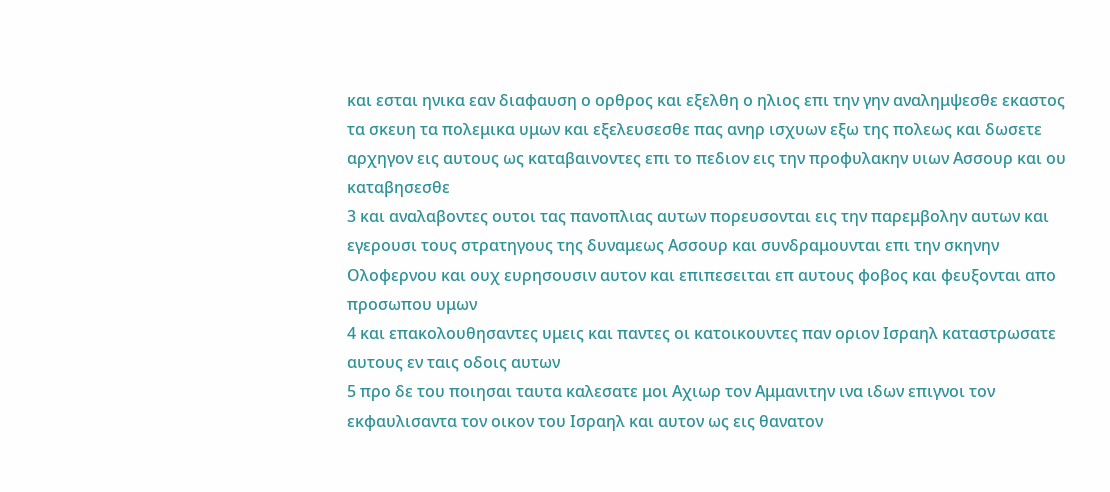και εσται ηνικα εαν διαφαυση ο ορθρος και εξελθη ο ηλιος επι την γην αναλημψεσθε εκαστος τα σκευη τα πολεμικα υμων και εξελευσεσθε πας ανηρ ισχυων εξω της πολεως και δωσετε αρχηγον εις αυτους ως καταβαινοντες επι το πεδιον εις την προφυλακην υιων Ασσουρ και ου καταβησεσθε
3 και αναλαβοντες ουτοι τας πανοπλιας αυτων πορευσονται εις την παρεμβολην αυτων και εγερουσι τους στρατηγους της δυναμεως Ασσουρ και συνδραμουνται επι την σκηνην Ολοφερνου και ουχ ευρησουσιν αυτον και επιπεσειται επ αυτους φοβος και φευξονται απο προσωπου υμων
4 και επακολουθησαντες υμεις και παντες οι κατοικουντες παν οριον Ισραηλ καταστρωσατε αυτους εν ταις οδοις αυτων
5 προ δε του ποιησαι ταυτα καλεσατε μοι Αχιωρ τον Αμμανιτην ινα ιδων επιγνοι τον εκφαυλισαντα τον οικον του Ισραηλ και αυτον ως εις θανατον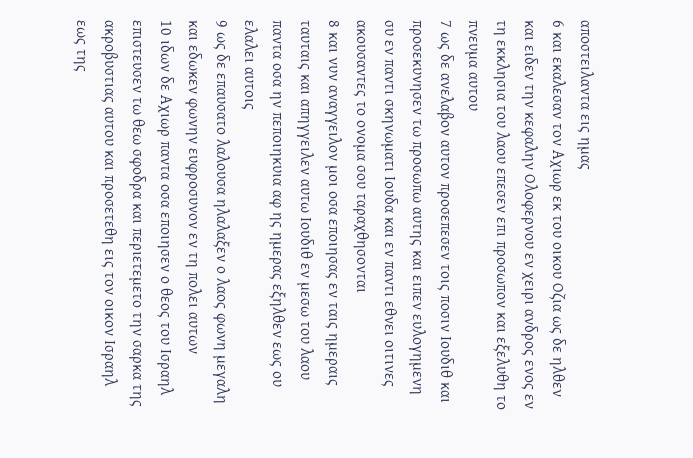αποστειλαντα εις ημας
6 και εκαλεσαν τον Αχιωρ εκ του οικου Οζια ως δε ηλθεν και ειδεν την κεφαλην Ολοφερνου εν χειρι ανδρος ενος εν τη εκκλησια του λαου επεσεν επι προσωπον και εξελυθη το πνευμα αυτου
7 ως δε ανελαβον αυτον προσεπεσεν τοις ποσιν Ιουδιθ και προσεκυνησεν τω προσωπω αυτης και ειπεν ευλογημενη συ εν παντι σκηνωματι Ιουδα και εν παντι εθνει οιτινες ακουσαντες το ονομα σου ταραχθησονται
8 και νυν αναγγειλον μοι οσα εποιησας εν ταις ημεραις ταυταις και απηγγειλεν αυτω Ιουδιθ εν μεσω του λαου παντα οσα ην πεποιηκυια αφ ης ημερας εξηλθεν εως ου ελαλει αυτοις
9 ως δε επαυσατο λαλουσα ηλαλαξεν ο λαος φωνη μεγαλη και εδωκεν φωνην ευφροσυνον εν τη πολει αυτων
10 ιδων δε Αχιωρ παντα οσα εποιησεν ο θεος του Ισραηλ επιστευσεν τω θεω σφοδρα και περιετεμετο την σαρκα της ακροβυστιας αυτου και προσετεθη εις τον οικον Ισραηλ εως της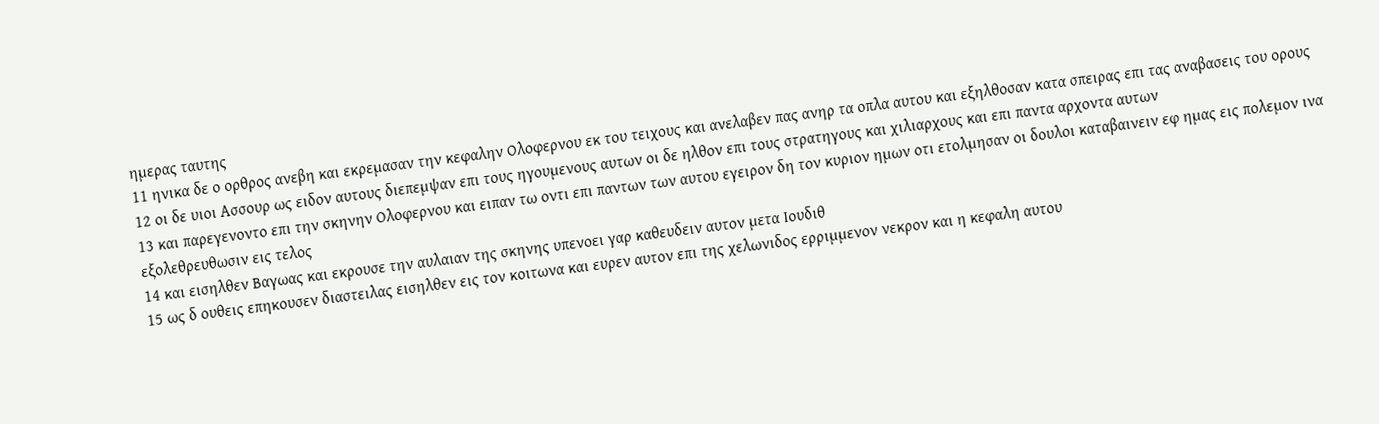ημερας ταυτης
11 ηνικα δε ο ορθρος ανεβη και εκρεμασαν την κεφαλην Ολοφερνου εκ του τειχους και ανελαβεν πας ανηρ τα οπλα αυτου και εξηλθοσαν κατα σπειρας επι τας αναβασεις του ορους
12 οι δε υιοι Ασσουρ ως ειδον αυτους διεπεμψαν επι τους ηγουμενους αυτων οι δε ηλθον επι τους στρατηγους και χιλιαρχους και επι παντα αρχοντα αυτων
13 και παρεγενοντο επι την σκηνην Ολοφερνου και ειπαν τω οντι επι παντων των αυτου εγειρον δη τον κυριον ημων οτι ετολμησαν οι δουλοι καταβαινειν εφ ημας εις πολεμον ινα εξολεθρευθωσιν εις τελος
14 και εισηλθεν Βαγωας και εκρουσε την αυλαιαν της σκηνης υπενοει γαρ καθευδειν αυτον μετα Ιουδιθ
15 ως δ ουθεις επηκουσεν διαστειλας εισηλθεν εις τον κοιτωνα και ευρεν αυτον επι της χελωνιδος ερριμμενον νεκρον και η κεφαλη αυτου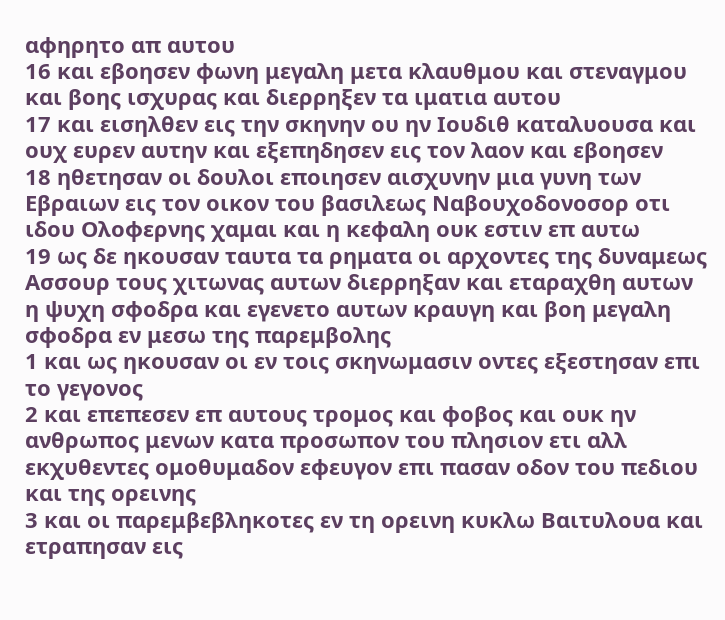αφηρητο απ αυτου
16 και εβοησεν φωνη μεγαλη μετα κλαυθμου και στεναγμου και βοης ισχυρας και διερρηξεν τα ιματια αυτου
17 και εισηλθεν εις την σκηνην ου ην Ιουδιθ καταλυουσα και ουχ ευρεν αυτην και εξεπηδησεν εις τον λαον και εβοησεν
18 ηθετησαν οι δουλοι εποιησεν αισχυνην μια γυνη των Εβραιων εις τον οικον του βασιλεως Ναβουχοδονοσορ οτι ιδου Ολοφερνης χαμαι και η κεφαλη ουκ εστιν επ αυτω
19 ως δε ηκουσαν ταυτα τα ρηματα οι αρχοντες της δυναμεως Ασσουρ τους χιτωνας αυτων διερρηξαν και εταραχθη αυτων η ψυχη σφοδρα και εγενετο αυτων κραυγη και βοη μεγαλη σφοδρα εν μεσω της παρεμβολης
1 και ως ηκουσαν οι εν τοις σκηνωμασιν οντες εξεστησαν επι το γεγονος
2 και επεπεσεν επ αυτους τρομος και φοβος και ουκ ην ανθρωπος μενων κατα προσωπον του πλησιον ετι αλλ εκχυθεντες ομοθυμαδον εφευγον επι πασαν οδον του πεδιου και της ορεινης
3 και οι παρεμβεβληκοτες εν τη ορεινη κυκλω Βαιτυλουα και ετραπησαν εις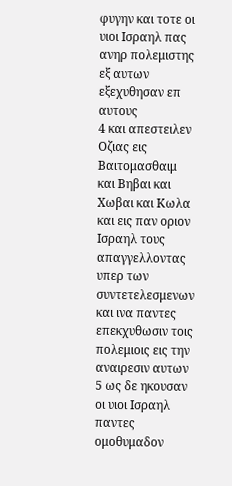φυγην και τοτε οι υιοι Ισραηλ πας ανηρ πολεμιστης εξ αυτων εξεχυθησαν επ αυτους
4 και απεστειλεν Οζιας εις Βαιτομασθαιμ και Βηβαι και Χωβαι και Κωλα και εις παν οριον Ισραηλ τους απαγγελλοντας υπερ των συντετελεσμενων και ινα παντες επεκχυθωσιν τοις πολεμιοις εις την αναιρεσιν αυτων
5 ως δε ηκουσαν οι υιοι Ισραηλ παντες ομοθυμαδον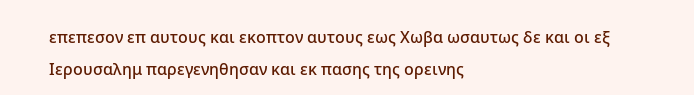επεπεσον επ αυτους και εκοπτον αυτους εως Χωβα ωσαυτως δε και οι εξ Ιερουσαλημ παρεγενηθησαν και εκ πασης της ορεινης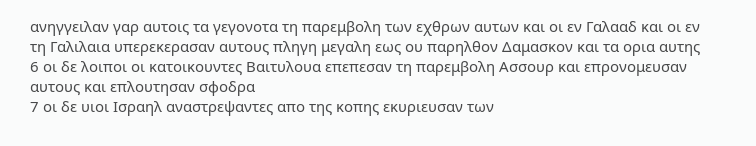ανηγγειλαν γαρ αυτοις τα γεγονοτα τη παρεμβολη των εχθρων αυτων και οι εν Γαλααδ και οι εν τη Γαλιλαια υπερεκερασαν αυτους πληγη μεγαλη εως ου παρηλθον Δαμασκον και τα ορια αυτης
6 οι δε λοιποι οι κατοικουντες Βαιτυλουα επεπεσαν τη παρεμβολη Ασσουρ και επρονομευσαν αυτους και επλουτησαν σφοδρα
7 οι δε υιοι Ισραηλ αναστρεψαντες απο της κοπης εκυριευσαν των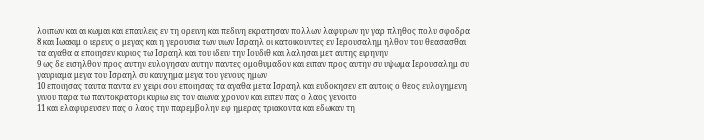λοιπων και αι κωμαι και επαυλεις εν τη ορεινη και πεδινη εκρατησαν πολλων λαφυρων ην γαρ πληθος πολυ σφοδρα
8 και Ιωακιμ ο ιερευς ο μεγας και η γερουσια των υιων Ισραηλ οι κατοικουντες εν Ιερουσαλημ ηλθον του θεασασθαι τα αγαθα α εποιησεν κυριος τω Ισραηλ και του ιδειν την Ιουδιθ και λαλησαι μετ αυτης ειρηνην
9 ως δε εισηλθον προς αυτην ευλογησαν αυτην παντες ομοθυμαδον και ειπαν προς αυτην συ υψωμα Ιερουσαλημ συ γαυριαμα μεγα του Ισραηλ συ καυχημα μεγα του γενους ημων
10 εποιησας ταυτα παντα εν χειρι σου εποιησας τα αγαθα μετα Ισραηλ και ευδοκησεν επ αυτοις ο θεος ευλογημενη γινου παρα τω παντοκρατορι κυριω εις τον αιωνα χρονον και ειπεν πας ο λαος γενοιτο
11 και ελαφυρευσεν πας ο λαος την παρεμβολην εφ ημερας τριακοντα και εδωκαν τη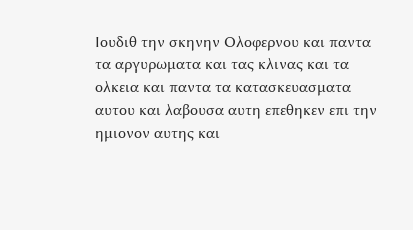Ιουδιθ την σκηνην Ολοφερνου και παντα τα αργυρωματα και τας κλινας και τα ολκεια και παντα τα κατασκευασματα αυτου και λαβουσα αυτη επεθηκεν επι την ημιονον αυτης και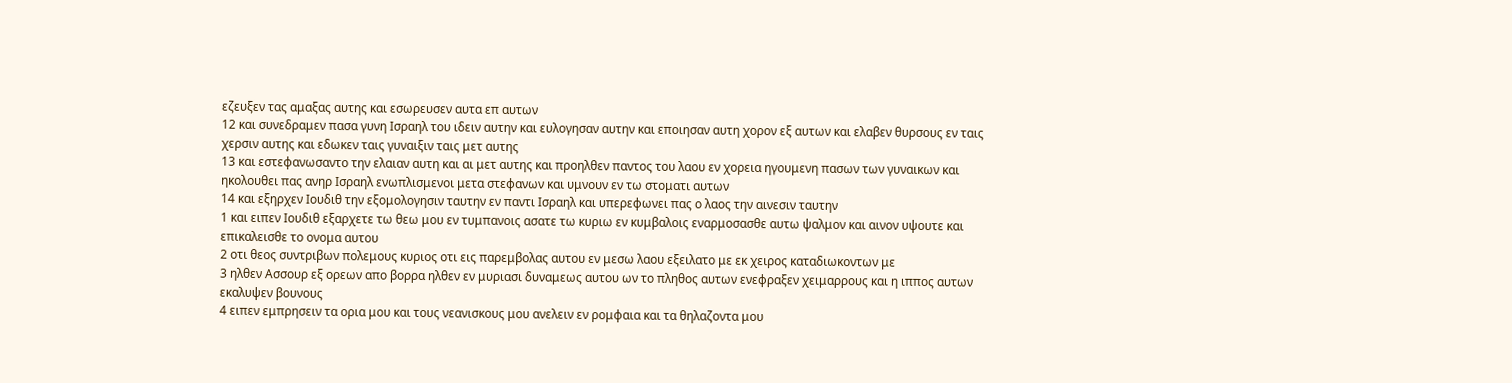εζευξεν τας αμαξας αυτης και εσωρευσεν αυτα επ αυτων
12 και συνεδραμεν πασα γυνη Ισραηλ του ιδειν αυτην και ευλογησαν αυτην και εποιησαν αυτη χορον εξ αυτων και ελαβεν θυρσους εν ταις χερσιν αυτης και εδωκεν ταις γυναιξιν ταις μετ αυτης
13 και εστεφανωσαντο την ελαιαν αυτη και αι μετ αυτης και προηλθεν παντος του λαου εν χορεια ηγουμενη πασων των γυναικων και ηκολουθει πας ανηρ Ισραηλ ενωπλισμενοι μετα στεφανων και υμνουν εν τω στοματι αυτων
14 και εξηρχεν Ιουδιθ την εξομολογησιν ταυτην εν παντι Ισραηλ και υπερεφωνει πας ο λαος την αινεσιν ταυτην
1 και ειπεν Ιουδιθ εξαρχετε τω θεω μου εν τυμπανοις ασατε τω κυριω εν κυμβαλοις εναρμοσασθε αυτω ψαλμον και αινον υψουτε και επικαλεισθε το ονομα αυτου
2 οτι θεος συντριβων πολεμους κυριος οτι εις παρεμβολας αυτου εν μεσω λαου εξειλατο με εκ χειρος καταδιωκοντων με
3 ηλθεν Ασσουρ εξ ορεων απο βορρα ηλθεν εν μυριασι δυναμεως αυτου ων το πληθος αυτων ενεφραξεν χειμαρρους και η ιππος αυτων εκαλυψεν βουνους
4 ειπεν εμπρησειν τα ορια μου και τους νεανισκους μου ανελειν εν ρομφαια και τα θηλαζοντα μου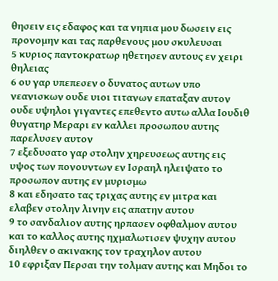θησειν εις εδαφος και τα νηπια μου δωσειν εις προνομην και τας παρθενους μου σκυλευσαι
5 κυριος παντοκρατωρ ηθετησεν αυτους εν χειρι θηλειας
6 ου γαρ υπεπεσεν ο δυνατος αυτων υπο νεανισκων ουδε υιοι τιτανων επαταξαν αυτον ουδε υψηλοι γιγαντες επεθεντο αυτω αλλα Ιουδιθ θυγατηρ Μεραρι εν καλλει προσωπου αυτης παρελυσεν αυτον
7 εξεδυσατο γαρ στολην χηρευσεως αυτης εις υψος των πονουντων εν Ισραηλ ηλειψατο το προσωπον αυτης εν μυρισμω
8 και εδησατο τας τριχας αυτης εν μιτρα και ελαβεν στολην λινην εις απατην αυτου
9 το σανδαλιον αυτης ηρπασεν οφθαλμον αυτου και το καλλος αυτης ηχμαλωτισεν ψυχην αυτου διηλθεν ο ακινακης τον τραχηλον αυτου
10 εφριξαν Περσαι την τολμαν αυτης και Μηδοι το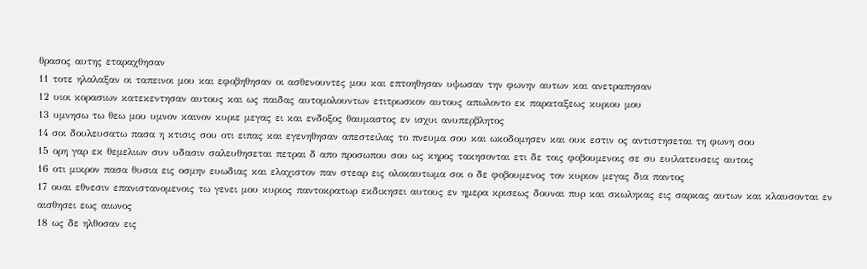θρασος αυτης εταραχθησαν
11 τοτε ηλαλαξαν οι ταπεινοι μου και εφοβηθησαν οι ασθενουντες μου και επτοηθησαν υψωσαν την φωνην αυτων και ανετραπησαν
12 υιοι κορασιων κατεκεντησαν αυτους και ως παιδας αυτομολουντων ετιτρωσκον αυτους απωλοντο εκ παραταξεως κυριου μου
13 υμνησω τω θεω μου υμνον καινον κυριε μεγας ει και ενδοξος θαυμαστος εν ισχυι ανυπερβλητος
14 σοι δουλευσατω πασα η κτισις σου οτι ειπας και εγενηθησαν απεστειλας το πνευμα σου και ωκοδομησεν και ουκ εστιν ος αντιστησεται τη φωνη σου
15 ορη γαρ εκ θεμελιων συν υδασιν σαλευθησεται πετραι δ απο προσωπου σου ως κηρος τακησονται ετι δε τοις φοβουμενοις σε συ ευιλατευσεις αυτοις
16 οτι μικρον πασα θυσια εις οσμην ευωδιας και ελαχιστον παν στεαρ εις ολοκαυτωμα σοι ο δε φοβουμενος τον κυριον μεγας δια παντος
17 ουαι εθνεσιν επανιστανομενοις τω γενει μου κυριος παντοκρατωρ εκδικησει αυτους εν ημερα κρισεως δουναι πυρ και σκωληκας εις σαρκας αυτων και κλαυσονται εν αισθησει εως αιωνος
18 ως δε ηλθοσαν εις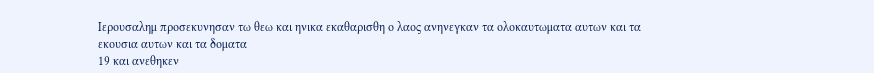Ιερουσαλημ προσεκυνησαν τω θεω και ηνικα εκαθαρισθη ο λαος ανηνεγκαν τα ολοκαυτωματα αυτων και τα εκουσια αυτων και τα δοματα
19 και ανεθηκεν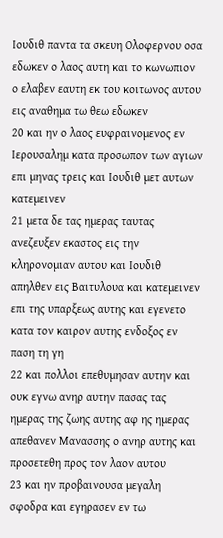Ιουδιθ παντα τα σκευη Ολοφερνου οσα εδωκεν ο λαος αυτη και το κωνωπιον ο ελαβεν εαυτη εκ του κοιτωνος αυτου εις αναθημα τω θεω εδωκεν
20 και ην ο λαος ευφραινομενος εν Ιερουσαλημ κατα προσωπον των αγιων επι μηνας τρεις και Ιουδιθ μετ αυτων κατεμεινεν
21 μετα δε τας ημερας ταυτας ανεζευξεν εκαστος εις την κληρονομιαν αυτου και Ιουδιθ απηλθεν εις Βαιτυλουα και κατεμεινεν επι της υπαρξεως αυτης και εγενετο κατα τον καιρον αυτης ενδοξος εν παση τη γη
22 και πολλοι επεθυμησαν αυτην και ουκ εγνω ανηρ αυτην πασας τας ημερας της ζωης αυτης αφ ης ημερας απεθανεν Μανασσης ο ανηρ αυτης και προσετεθη προς τον λαον αυτου
23 και ην προβαινουσα μεγαλη σφοδρα και εγηρασεν εν τω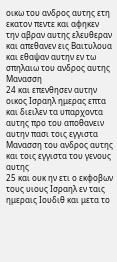οικω του ανδρος αυτης ετη εκατον πεντε και αφηκεν την αβραν αυτης ελευθεραν και απεθανεν εις Βαιτυλουα και εθαψαν αυτην εν τω σπηλαιω του ανδρος αυτης Μανασση
24 και επενθησεν αυτην οικος Ισραηλ ημερας επτα και διειλεν τα υπαρχοντα αυτης προ του αποθανειν αυτην πασι τοις εγγιστα Μανασση του ανδρος αυτης και τοις εγγιστα του γενους αυτης
25 και ουκ ην ετι ο εκφοβων τους υιους Ισραηλ εν ταις ημεραις Ιουδιθ και μετα το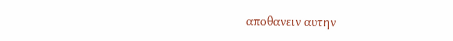αποθανειν αυτην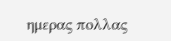ημερας πολλας